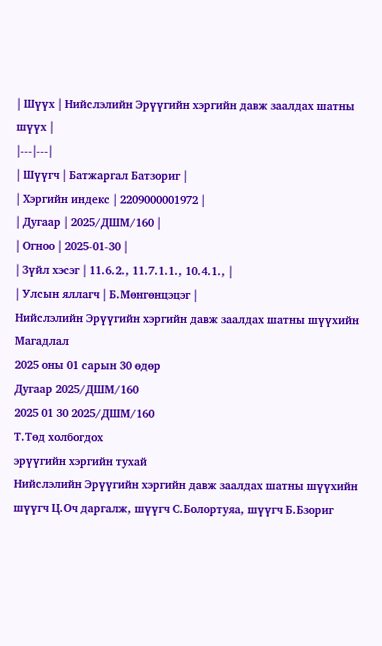| Шүүх | Нийслэлийн Эрүүгийн хэргийн давж заалдах шатны шүүх |
|---|---|
| Шүүгч | Батжаргал Батзориг |
| Хэргийн индекс | 2209000001972 |
| Дугаар | 2025/ДШМ/160 |
| Огноо | 2025-01-30 |
| Зүйл хэсэг | 11.6.2., 11.7.1.1., 10.4.1., |
| Улсын яллагч | Б.Мөнгөнцэцэг |
Нийслэлийн Эрүүгийн хэргийн давж заалдах шатны шүүхийн Магадлал
2025 оны 01 сарын 30 өдөр
Дугаар 2025/ДШМ/160
2025 01 30 2025/ДШМ/160
Т.Төд холбогдох
эрүүгийн хэргийн тухай
Нийслэлийн Эрүүгийн хэргийн давж заалдах шатны шүүхийн шүүгч Ц.Оч даргалж, шүүгч С.Болортуяа, шүүгч Б.Бзориг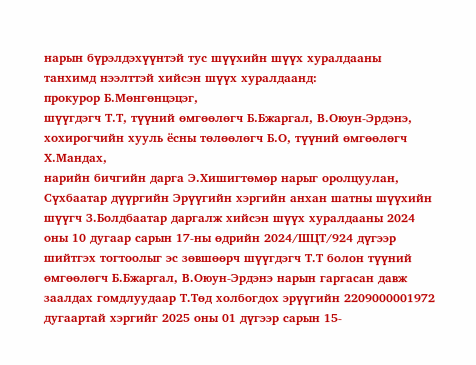нарын бүрэлдэхүүнтэй тус шүүхийн шүүх хуралдааны танхимд нээлттэй хийсэн шүүх хуралдаанд:
прокурор Б.Мөнгөнцэцэг,
шүүгдэгч Т.Т, түүний өмгөөлөгч Б.Бжаргал, В.Оюун-Эрдэнэ,
хохирогчийн хууль ёсны төлөөлөгч Б.О, түүний өмгөөлөгч Х.Мандах,
нарийн бичгийн дарга Э.Хишигтөмөр нарыг оролцуулан,
Сүхбаатар дүүргийн Эрүүгийн хэргийн анхан шатны шүүхийн шүүгч З.Болдбаатар даргалж хийсэн шүүх хуралдааны 2024 оны 10 дугаар сарын 17-ны өдрийн 2024/ШЦТ/924 дүгээр шийтгэх тогтоолыг эс зөвшөөрч шүүгдэгч Т.Т болон түүний өмгөөлөгч Б.Бжаргал, В.Оюун-Эрдэнэ нарын гаргасан давж заалдах гомдлуудаар Т.Төд холбогдох эрүүгийн 2209000001972 дугаартай хэргийг 2025 оны 01 дүгээр сарын 15-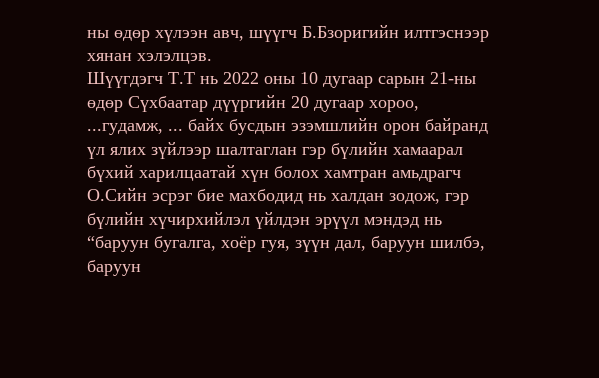ны өдөр хүлээн авч, шүүгч Б.Бзоригийн илтгэснээр хянан хэлэлцэв.
Шүүгдэгч Т.Т нь 2022 оны 10 дугаар сарын 21-ны өдөр Сүхбаатар дүүргийн 20 дугаар хороо, ...гудамж, ... байх бусдын эзэмшлийн орон байранд үл ялих зүйлээр шалтаглан гэр бүлийн хамаарал бүхий харилцаатай хүн болох хамтран амьдрагч О.Сийн эсрэг бие махбодид нь халдан зодож, гэр бүлийн хүчирхийлэл үйлдэн эрүүл мэндэд нь “баруун бугалга, хоёр гуя, зүүн дал, баруун шилбэ, баруун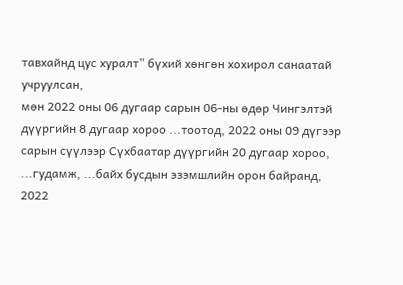тавхайнд цус хуралт” бүхий хөнгөн хохирол санаатай учруулсан,
мөн 2022 оны 06 дугаар сарын 06-ны өдөр Чингэлтэй дүүргийн 8 дугаар хороо ...тоотод, 2022 оны 09 дүгээр сарын сүүлээр Сүхбаатар дүүргийн 20 дугаар хороо, ...гудамж, ...байх бусдын эзэмшлийн орон байранд, 2022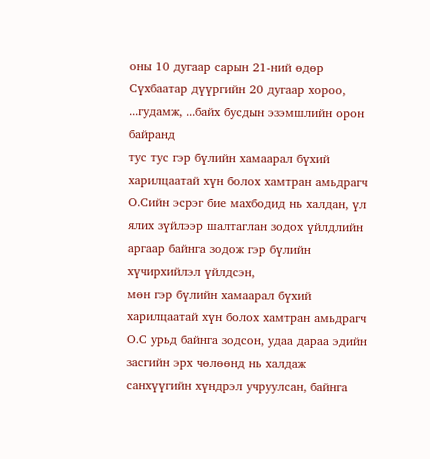оны 10 дугаар сарын 21-ний өдөр Сүхбаатар дүүргийн 20 дугаар хороо, ...гудамж, ...байх бусдын эзэмшлийн орон байранд
тус тус гэр бүлийн хамаарал бүхий харилцаатай хүн болох хамтран амьдрагч О.Сийн эсрэг бие махбодид нь халдан, үл ялих зүйлээр шалтаглан зодох үйлдлийн аргаар байнга зодож гэр бүлийн хүчирхийлэл үйлдсэн,
мөн гэр бүлийн хамаарал бүхий харилцаатай хүн болох хамтран амьдрагч О.С урьд байнга зодсон, удаа дараа эдийн засгийн эрх чөлөөнд нь халдаж санхүүгийн хүндрэл учруулсан, байнга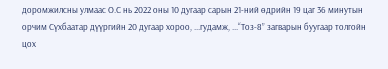доромжилсны улмаас О.С нь 2022 оны 10 дугаар сарын 21-ний өдрийн 19 цаг 36 минутын орчим Сүхбаатар дүүргийн 20 дугаар хороо, ...гудамж, ...“Тоз-8” загварын буугаар толгойн цох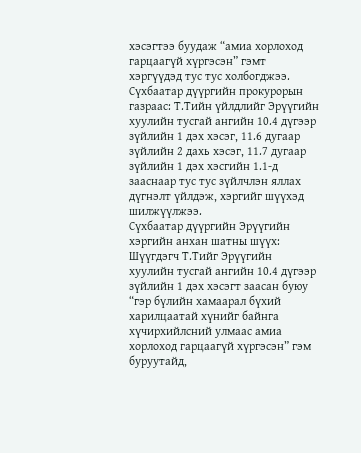хэсэгтээ буудаж “амиа хорлоход гарцаагүй хүргэсэн” гэмт хэргүүдэд тус тус холбогджээ.
Сүхбаатар дүүргийн прокурорын газраас: Т.Тийн үйлдлийг Эрүүгийн хуулийн тусгай ангийн 10.4 дүгээр зүйлийн 1 дэх хэсэг, 11.6 дугаар зүйлийн 2 дахь хэсэг, 11.7 дугаар зүйлийн 1 дэх хэсгийн 1.1-д зааснаар тус тус зүйлчлэн яллах дүгнэлт үйлдэж, хэргийг шүүхэд шилжүүлжээ.
Сүхбаатар дүүргийн Эрүүгийн хэргийн анхан шатны шүүх:
Шүүгдэгч Т.Тийг Эрүүгийн хуулийн тусгай ангийн 10.4 дүгээр зүйлийн 1 дэх хэсэгт заасан буюу “гэр бүлийн хамаарал бүхий харилцаатай хүнийг байнга хүчирхийлсний улмаас амиа хорлоход гарцаагүй хүргэсэн” гэм буруутайд,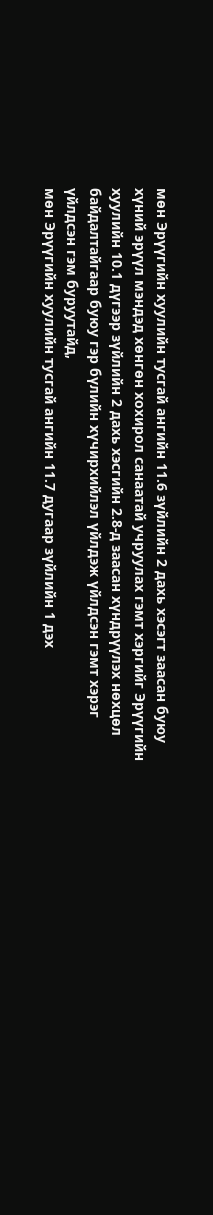мөн Эрүүгийн хуулийн тусгай ангийн 11.6 зүйлийн 2 дахь хэсэгт заасан буюу хүний эрүүл мэндэд хөнгөн хохирол санаатай учруулах гэмт хэргийг Эрүүгийн хуулийн 10.1 дүгээр зүйлийн 2 дахь хэсгийн 2.8-д заасан хүндрүүлэх нөхцөл байдалтайгаар буюу гэр бүлийн хүчирхийлэл үйлдэж үйлдсэн гэмт хэрэг үйлдсэн гэм буруутайд,
мөн Эрүүгийн хуулийн тусгай ангийн 11.7 дугаар зүйлийн 1 дэх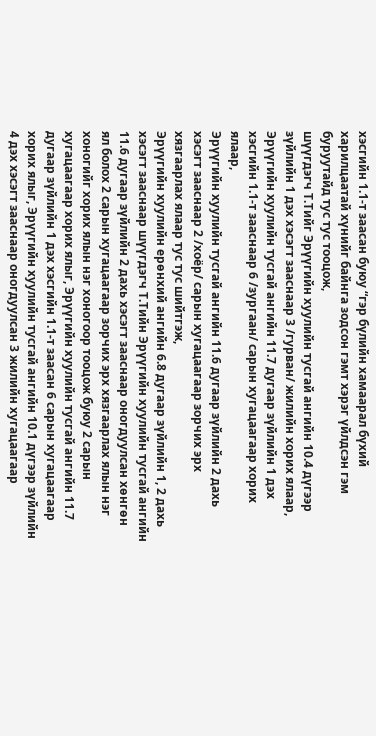хэсгийн 1.1-т заасан буюу “гэр бүлийн хамаарал бүхий харилцаатай хүнийг байнга зодсон гэмт хэрэг үйлдсэн гэм буруутайд тус тус тооцож,
шүүгдэгч Т.Тийг Эрүүгийн хуулийн тусгай ангийн 10.4 дүгээр зүйлийн 1 дэх хэсэгт зааснаар 3 /гурван/ жилийн хорих ялаар,
Эрүүгийн хуулийн тусгай ангийн 11.7 дугаар зүйлийн 1 дэх хэсгийн 1.1-т зааснаар 6 /зургаан/ сарын хугацаагаар хорих ялаар,
Эрүүгийн хуулийн тусгай ангийн 11.6 дугаар зүйлийн 2 дахь хэсэгт зааснаар 2 /хоёр/ сарын хугацаагаар зорчих эрх хязгаарлах ялаар тус тус шийтгэж,
Эрүүгийн хуулийн ерөнхий ангийн 6.8 дугаар зүйлийн 1, 2 дахь хэсэгт зааснаар шүүгдэгч Т.Тийн Эрүүгийн хуулийн тусгай ангийн 11.6 дугаар зүйлийн 2 дахь хэсэгт зааснаар оногдуулсан хөнгөн ял болох 2 сарын хугацаагаар зорчих эрх хязгаарлах ялын нэг хоногийг хорих ялын нэг хоногоор тооцож буюу 2 сарын хугацаагаар хорих ялыг, Эрүүгийн хуулийн тусгай ангийн 11.7 дугаар зүйлийн 1 дэх хэсгийн 1.1-т заасан 6 сарын хугацаагаар хорих ялыг, Эрүүгийн хуулийн тусгай ангийн 10.1 дүгээр зүйлийн 4 дэх хэсэгт зааснаар оногдуулсан 3 жилийн хугацаагаар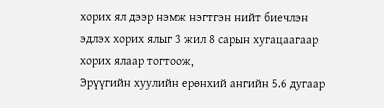хорих ял дээр нэмж нэгтгэн нийт биечлэн эдлэх хорих ялыг 3 жил 8 сарын хугацаагаар хорих ялаар тогтоож,
Эрүүгийн хуулийн ерөнхий ангийн 5.6 дугаар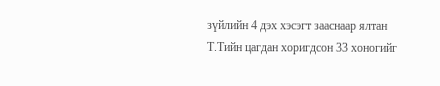зүйлийн 4 дэх хэсэгт зааснаар ялтан Т.Тийн цагдан хоригдсон 33 хоногийг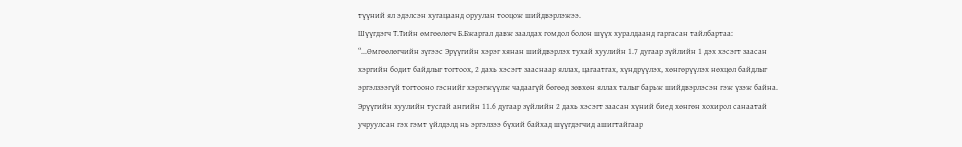түүний ял эдэлсэн хугацаанд оруулан тооцож шийдвэрлэжээ.
Шүүгдэгч Т.Тийн өмгөөлөгч Б.Бжаргал давж заалдах гомдол болон шүүх хуралдаанд гаргасан тайлбартаа: “...Өмгөөлөгчийн зүгээс Эрүүгийн хэрэг хянан шийдвэрлэх тухай хуулийн 1.7 дугаар зүйлийн 1 дэх хэсэгт заасан хэргийн бодит байдлыг тогтоох, 2 дахь хэсэгт зааснаар яллах, цагаатгах, хүндрүүлэх, хөнгөрүүлэх нөхцөл байдлыг эргэлзээгүй тогтооно гэснийг хэрэгжүүлж чадаагүй бөгөөд зөвхөн яллах талыг барьж шийдвэрлэсэн гэж үзэж байна.
Эрүүгийн хуулийн тусгай ангийн 11.6 дугаар зүйлийн 2 дахь хэсэгт заасан хүний биед хөнгөн хохирол санаатай учруулсан гэх гэмт үйлдэлд нь эргэлзээ бүхий байхад шүүгдэгчид ашигтайгаар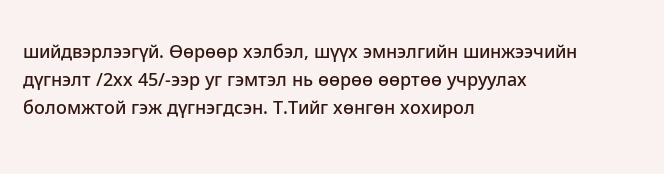шийдвэрлээгүй. Өөрөөр хэлбэл, шүүх эмнэлгийн шинжээчийн дүгнэлт /2хх 45/-ээр уг гэмтэл нь өөрөө өөртөө учруулах боломжтой гэж дүгнэгдсэн. Т.Тийг хөнгөн хохирол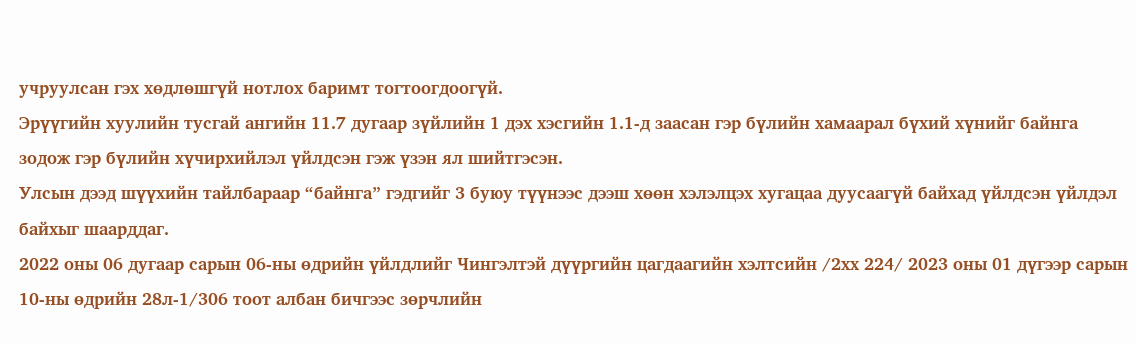учруулсан гэх хөдлөшгүй нотлох баримт тогтоогдоогүй.
Эрүүгийн хуулийн тусгай ангийн 11.7 дугаар зүйлийн 1 дэх хэсгийн 1.1-д заасан гэр бүлийн хамаарал бүхий хүнийг байнга зодож гэр бүлийн хүчирхийлэл үйлдсэн гэж үзэн ял шийтгэсэн.
Улсын дээд шүүхийн тайлбараар “байнга” гэдгийг 3 буюу түүнээс дээш хөөн хэлэлцэх хугацаа дуусаагүй байхад үйлдсэн үйлдэл байхыг шаарддаг.
2022 оны 06 дугаар сарын 06-ны өдрийн үйлдлийг Чингэлтэй дүүргийн цагдаагийн хэлтсийн /2хх 224/ 2023 оны 01 дүгээр сарын 10-ны өдрийн 28л-1/306 тоот албан бичгээс зөрчлийн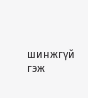шинжгүй гэж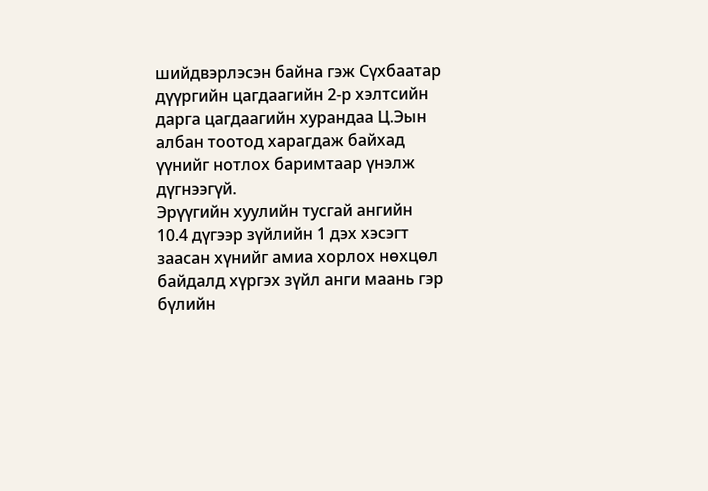шийдвэрлэсэн байна гэж Сүхбаатар дүүргийн цагдаагийн 2-р хэлтсийн дарга цагдаагийн хурандаа Ц.Эын албан тоотод харагдаж байхад үүнийг нотлох баримтаар үнэлж дүгнээгүй.
Эрүүгийн хуулийн тусгай ангийн 10.4 дүгээр зүйлийн 1 дэх хэсэгт заасан хүнийг амиа хорлох нөхцөл байдалд хүргэх зүйл анги маань гэр бүлийн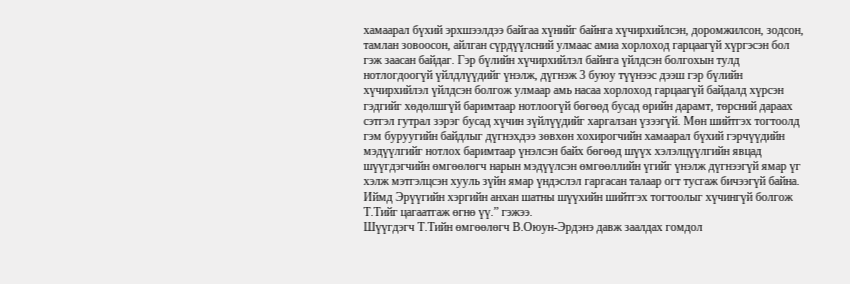хамаарал бүхий эрхшээлдээ байгаа хүнийг байнга хүчирхийлсэн, доромжилсон, зодсон, тамлан зовоосон, айлган сүрдүүлсний улмаас амиа хорлоход гарцаагүй хүргэсэн бол гэж заасан байдаг. Гэр бүлийн хүчирхийлэл байнга үйлдсэн болгохын тулд нотлогдоогүй үйлдлүүдийг үнэлж, дүгнэж 3 буюу түүнээс дээш гэр бүлийн хүчирхийлэл үйлдсэн болгож улмаар амь насаа хорлоход гарцаагүй байдалд хүрсэн гэдгийг хөдөлшгүй баримтаар нотлоогүй бөгөөд бусад өрийн дарамт, төрсний дараах сэтгэл гутрал зэрэг бусад хүчин зүйлүүдийг харгалзан үзээгүй. Мөн шийтгэх тогтоолд гэм буруугийн байдлыг дүгнэхдээ зөвхөн хохирогчийн хамаарал бүхий гэрчүүдийн мэдүүлгийг нотлох баримтаар үнэлсэн байх бөгөөд шүүх хэлэлцүүлгийн явцад шүүгдэгчийн өмгөөлөгч нарын мэдүүлсэн өмгөөллийн үгийг үнэлж дүгнээгүй ямар үг хэлж мэтгэлцсэн хууль зүйн ямар үндэслэл гаргасан талаар огт тусгаж бичээгүй байна.
Иймд Эрүүгийн хэргийн анхан шатны шүүхийн шийтгэх тогтоолыг хүчингүй болгож Т.Тийг цагаатгаж өгнө үү.” гэжээ.
Шүүгдэгч Т.Тийн өмгөөлөгч В.Оюун-Эрдэнэ давж заалдах гомдол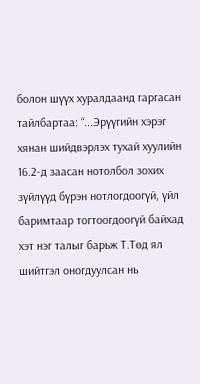болон шүүх хуралдаанд гаргасан тайлбартаа: “...Эрүүгийн хэрэг хянан шийдвэрлэх тухай хуулийн 16.2-д заасан нотолбол зохих зүйлүүд бүрэн нотлогдоогүй, үйл баримтаар тогтоогдоогүй байхад хэт нэг талыг барьж Т.Төд ял шийтгэл оногдуулсан нь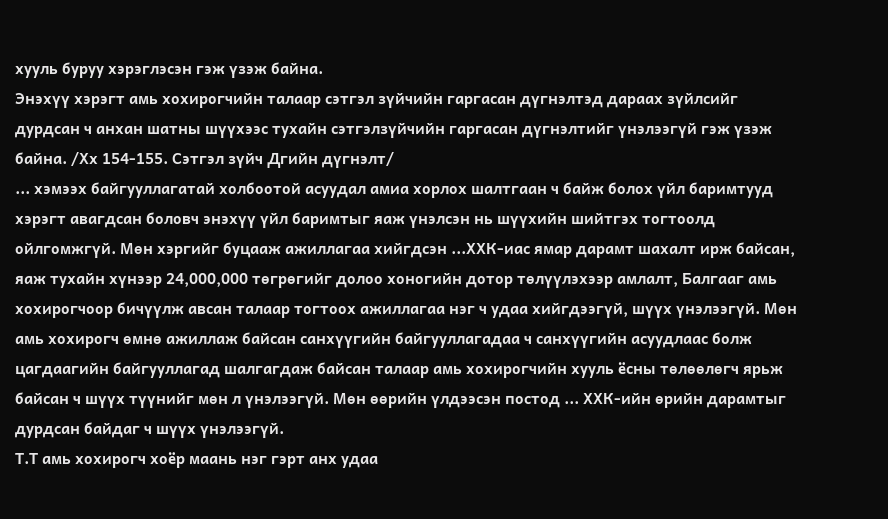хууль буруу хэрэглэсэн гэж үзэж байна.
Энэхүү хэрэгт амь хохирогчийн талаар сэтгэл зүйчийн гаргасан дүгнэлтэд дараах зүйлсийг дурдсан ч анхан шатны шүүхээс тухайн сэтгэлзүйчийн гаргасан дүгнэлтийг үнэлээгүй гэж үзэж байна. /Хх 154-155. Сэтгэл зүйч Дгийн дүгнэлт/
... хэмээх байгууллагатай холбоотой асуудал амиа хорлох шалтгаан ч байж болох үйл баримтууд хэрэгт авагдсан боловч энэхүү үйл баримтыг яаж үнэлсэн нь шүүхийн шийтгэх тогтоолд ойлгомжгүй. Мөн хэргийг буцааж ажиллагаа хийгдсэн ...ХХК-иас ямар дарамт шахалт ирж байсан, яаж тухайн хүнээр 24,000,000 төгрөгийг долоо хоногийн дотор төлүүлэхээр амлалт, Балгааг амь хохирогчоор бичүүлж авсан талаар тогтоох ажиллагаа нэг ч удаа хийгдээгүй, шүүх үнэлээгүй. Мөн амь хохирогч өмнө ажиллаж байсан санхүүгийн байгууллагадаа ч санхүүгийн асуудлаас болж цагдаагийн байгууллагад шалгагдаж байсан талаар амь хохирогчийн хууль ёсны төлөөлөгч ярьж байсан ч шүүх түүнийг мөн л үнэлээгүй. Мөн өөрийн үлдээсэн постод ... ХХК-ийн өрийн дарамтыг дурдсан байдаг ч шүүх үнэлээгүй.
Т.Т амь хохирогч хоёр маань нэг гэрт анх удаа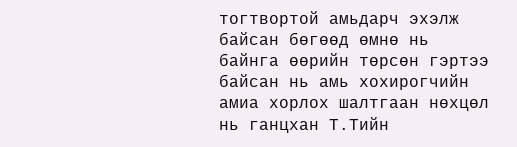тогтвортой амьдарч эхэлж байсан бөгөөд өмнө нь байнга өөрийн төрсөн гэртээ байсан нь амь хохирогчийн амиа хорлох шалтгаан нөхцөл нь ганцхан Т.Тийн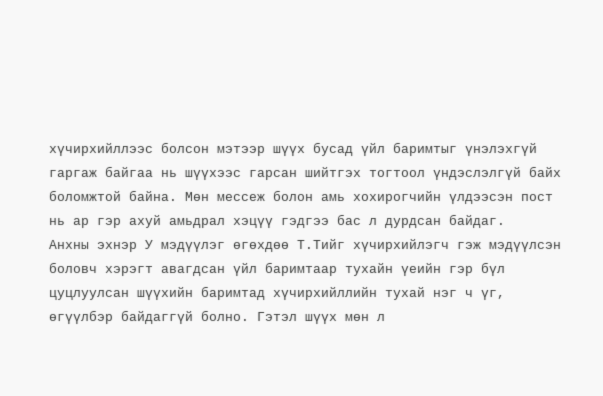хүчирхийллээс болсон мэтээр шүүх бусад үйл баримтыг үнэлэхгүй гаргаж байгаа нь шүүхээс гарсан шийтгэх тогтоол үндэслэлгүй байх боломжтой байна. Мөн мессеж болон амь хохирогчийн үлдээсэн пост нь ар гэр ахуй амьдрал хэцүү гэдгээ бас л дурдсан байдаг.
Анхны эхнэр У мэдүүлэг өгөхдөө Т.Тийг хүчирхийлэгч гэж мэдүүлсэн боловч хэрэгт авагдсан үйл баримтаар тухайн үеийн гэр бүл цуцлуулсан шүүхийн баримтад хүчирхийллийн тухай нэг ч үг, өгүүлбэр байдаггүй болно. Гэтэл шүүх мөн л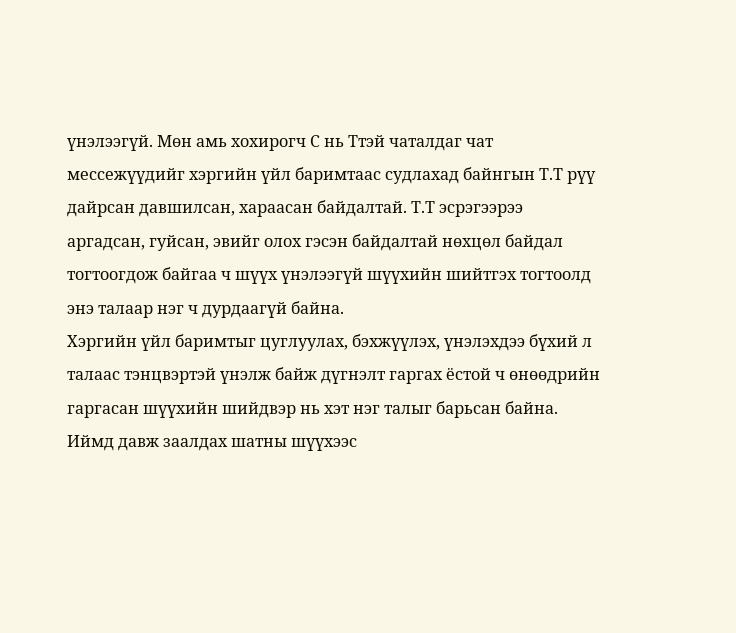үнэлээгүй. Мөн амь хохирогч С нь Ттэй чаталдаг чат мессежүүдийг хэргийн үйл баримтаас судлахад байнгын Т.Т рүү дайрсан давшилсан, хараасан байдалтай. Т.Т эсрэгээрээ аргадсан, гуйсан, эвийг олох гэсэн байдалтай нөхцөл байдал тогтоогдож байгаа ч шүүх үнэлээгүй шүүхийн шийтгэх тогтоолд энэ талаар нэг ч дурдаагүй байна.
Хэргийн үйл баримтыг цуглуулах, бэхжүүлэх, үнэлэхдээ бүхий л талаас тэнцвэртэй үнэлж байж дүгнэлт гаргах ёстой ч өнөөдрийн гаргасан шүүхийн шийдвэр нь хэт нэг талыг барьсан байна. Иймд давж заалдах шатны шүүхээс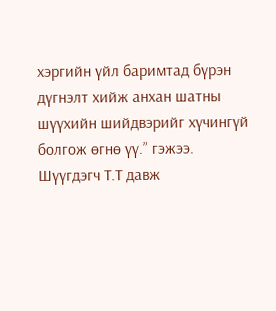хэргийн үйл баримтад бүрэн дүгнэлт хийж анхан шатны шүүхийн шийдвэрийг хүчингүй болгож өгнө үү.” гэжээ.
Шүүгдэгч Т.Т давж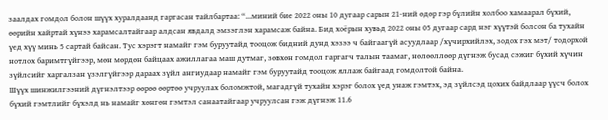заалдах гомдол болон шүүх хуралдаанд гаргасан тайлбартаа: “...миний бие 2022 оны 10 дугаар сарын 21-ний өдөр гэр бүлийн холбоо хамаарал бүхий, өөрийн хайртай хүнээ харамсалтайгаар алдсан явдалд эмзэглэн харамсаж байна. Бид хоёрын хувьд 2022 оны 05 дугаар сард нэг хүүтэй болсон ба тухайн үед хүү минь 5 сартай байсан. Тус хэрэгт намайг гэм буруутайд тооцож бидний дунд хэзээ ч байгаагүй асуудлаар /хүчирхийлэх, зодох гэх мэт/ тодорхой нотлох баримтгүйгээр, мөн мөрдөн байцаах ажиллагаа маш дутмаг, зөвхөн гомдол гаргагч талын таамаг, нөлөөллөөр дүгнэж бусад сэжиг бүхий хүчин зүйлсийг харгалзан үзэлгүйгээр дараах зүйл ангиудаар намайг гэм буруутайд тооцож яллаж байгаад гомдолтой байна.
Шүүх шинжилгээний дүгнэлтээр өөрөө өөртөө учруулах боломжтой, магадгүй тухайн хэрэг болох үед унаж гэмтэх, эд зүйлсэд цохих байдлаар үүсч болох бүхий гэмтлийг бүхэлд нь намайг хөнгөн гэмтэл санаатайгаар учруулсан гэж дүгнэж 11.6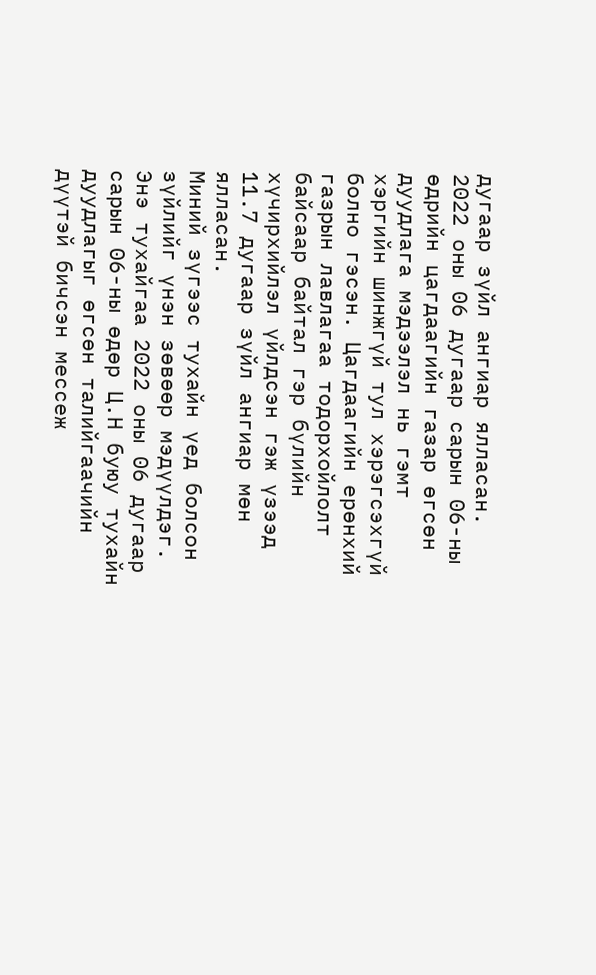дугаар зүйл ангиар ялласан.
2022 оны 06 дугаар сарын 06-ны өдрийн цагдаагийн газар өгсөн дуудлага мэдээлэл нь гэмт хэргийн шинжгүй тул хэрэгсэхгүй болно гэсэн. Цагдаагийн ерөнхий газрын лавлагаа тодорхойлолт байсаар байтал гэр бүлийн хүчирхийлэл үйлдсэн гэж үзээд 11.7 дугаар зүйл ангиар мөн ялласан.
Миний зүгээс тухайн үед болсон зүйлийг үнэн зөвөөр мэдүүлдэг. Энэ тухайгаа 2022 оны 06 дугаар сарын 06-ны өдөр Ц.Н буюу тухайн дуудлагыг өгсөн талийгаачийн дүүтэй бичсэн мессеж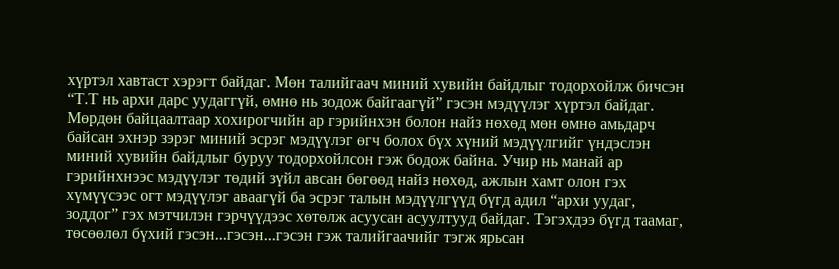хүртэл хавтаст хэрэгт байдаг. Мөн талийгаач миний хувийн байдлыг тодорхойлж бичсэн “Т.Т нь архи дарс уудаггүй, өмнө нь зодож байгаагүй” гэсэн мэдүүлэг хүртэл байдаг.
Мөрдөн байцаалтаар хохирогчийн ар гэрийнхэн болон найз нөхөд мөн өмнө амьдарч байсан эхнэр зэрэг миний эсрэг мэдүүлэг өгч болох бүх хүний мэдүүлгийг үндэслэн миний хувийн байдлыг буруу тодорхойлсон гэж бодож байна. Учир нь манай ар гэрийнхнээс мэдүүлэг төдий зүйл авсан бөгөөд найз нөхөд, ажлын хамт олон гэх хүмүүсээс огт мэдүүлэг аваагүй ба эсрэг талын мэдүүлгүүд бүгд адил “архи уудаг, зоддог” гэх мэтчилэн гэрчүүдээс хөтөлж асуусан асуултууд байдаг. Тэгэхдээ бүгд таамаг, төсөөлөл бүхий гэсэн...гэсэн...гэсэн гэж талийгаачийг тэгж ярьсан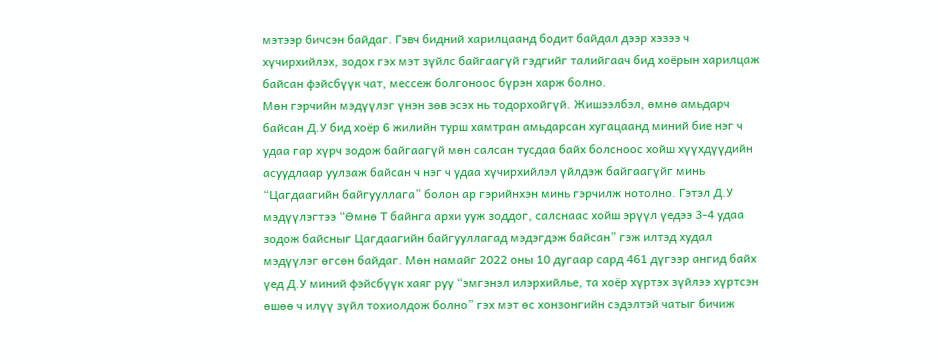мэтээр бичсэн байдаг. Гэвч бидний харилцаанд бодит байдал дээр хэзээ ч хүчирхийлэх, зодох гэх мэт зүйлс байгаагүй гэдгийг талийгаач бид хоёрын харилцаж байсан фэйсбүүк чат, мессеж болгоноос бүрэн харж болно.
Мөн гэрчийн мэдүүлэг үнэн зөв эсэх нь тодорхойгүй. Жишээлбэл, өмнө амьдарч байсан Д.У бид хоёр 6 жилийн турш хамтран амьдарсан хугацаанд миний бие нэг ч удаа гар хүрч зодож байгаагүй мөн салсан тусдаа байх болсноос хойш хүүхдүүдийн асуудлаар уулзаж байсан ч нэг ч удаа хүчирхийлэл үйлдэж байгаагүйг минь “Цагдаагийн байгууллага” болон ар гэрийнхэн минь гэрчилж нотолно. Гэтэл Д.У мэдүүлэгтээ “Өмнө Т байнга архи ууж зоддог, салснаас хойш эрүүл үедээ 3-4 удаа зодож байсныг Цагдаагийн байгууллагад мэдэгдэж байсан” гэж илтэд худал мэдүүлэг өгсөн байдаг. Мөн намайг 2022 оны 10 дугаар сард 461 дүгээр ангид байх үед Д.У миний фэйсбүүк хаяг руу “эмгэнэл илэрхийлье, та хоёр хүртэх зүйлээ хүртсэн өшөө ч илүү зүйл тохиолдож болно” гэх мэт өс хонзонгийн сэдэлтэй чатыг бичиж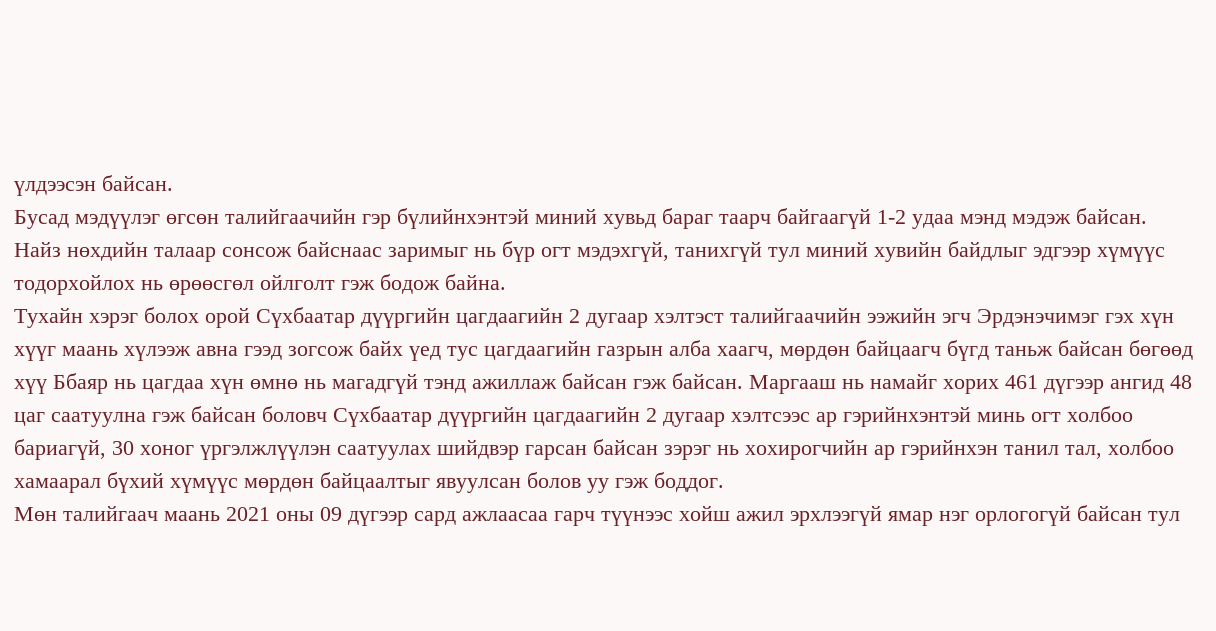үлдээсэн байсан.
Бусад мэдүүлэг өгсөн талийгаачийн гэр бүлийнхэнтэй миний хувьд бараг таарч байгаагүй 1-2 удаа мэнд мэдэж байсан. Найз нөхдийн талаар сонсож байснаас заримыг нь бүр огт мэдэхгүй, танихгүй тул миний хувийн байдлыг эдгээр хүмүүс тодорхойлох нь өрөөсгөл ойлголт гэж бодож байна.
Тухайн хэрэг болох орой Сүхбаатар дүүргийн цагдаагийн 2 дугаар хэлтэст талийгаачийн ээжийн эгч Эрдэнэчимэг гэх хүн хүүг маань хүлээж авна гээд зогсож байх үед тус цагдаагийн газрын алба хаагч, мөрдөн байцаагч бүгд таньж байсан бөгөөд хүү Ббаяр нь цагдаа хүн өмнө нь магадгүй тэнд ажиллаж байсан гэж байсан. Маргааш нь намайг хорих 461 дүгээр ангид 48 цаг саатуулна гэж байсан боловч Сүхбаатар дүүргийн цагдаагийн 2 дугаар хэлтсээс ар гэрийнхэнтэй минь огт холбоо бариагүй, 30 хоног үргэлжлүүлэн саатуулах шийдвэр гарсан байсан зэрэг нь хохирогчийн ар гэрийнхэн танил тал, холбоо хамаарал бүхий хүмүүс мөрдөн байцаалтыг явуулсан болов уу гэж боддог.
Мөн талийгаач маань 2021 оны 09 дүгээр сард ажлаасаа гарч түүнээс хойш ажил эрхлээгүй ямар нэг орлогогүй байсан тул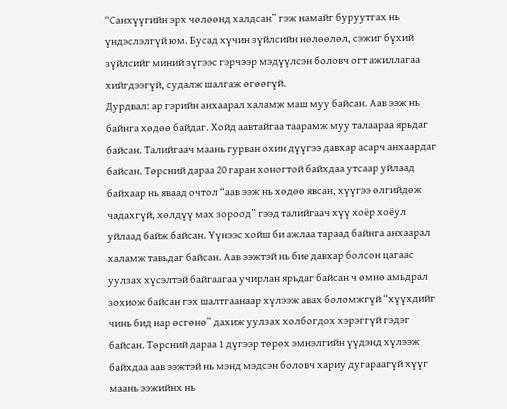“Санхүүгийн эрх чөлөөнд халдсан” гэж намайг буруутгах нь үндэслэлгүй юм. Бусад хүчин зүйлсийн нөлөөлөл, сэжиг бүхий зүйлсийг миний зүгээс гэрчээр мэдүүлсэн боловч огт ажиллагаа хийгдээгүй, судалж шалгаж өгөөгүй.
Дурдвал: ар гэрийн анхаарал халамж маш муу байсан. Аав ээж нь байнга хөдөө байдаг. Хойд аавтайгаа таарамж муу талаараа ярьдаг байсан. Талийгаач маань гурван охин дүүгээ давхар асарч анхаардаг байсан. Төрсний дараа 20 гаран хоногтой байхдаа утсаар уйлаад байхаар нь яваад очтол “аав ээж нь хөдөө явсан, хүүгээ өлгийдөж чадахгүй, хөлдүү мах зороод” гээд талийгаач хүү хоёр хоёул уйлаад байж байсан. Үүнээс хойш би ажлаа тараад байнга анхаарал халамж тавьдаг байсан. Аав ээжтэй нь бие давхар болсон цагаас уулзах хүсэлтэй байгаагаа учирлан ярьдаг байсан ч өмнө амьдрал зохиож байсан гэх шалтгаанаар хүлээж авах боломжгүй “хүүхдийг чинь бид нар өсгөнө” дахиж уулзах холбогдох хэрэггүй гэдэг байсан. Төрсний дараа 1 дүгээр төрөх эмнэлгийн үүдэнд хүлээж байхдаа аав ээжтэй нь мэнд мэдсэн боловч хариу дугараагүй хүүг маань ээжийнх нь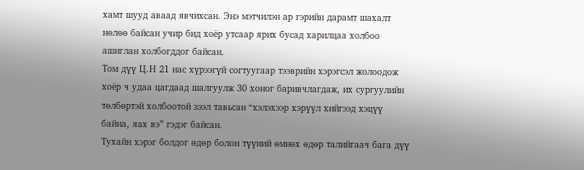хамт шууд аваад явчихсан. Энэ мэтчилэн ар гэрийн дарамт шахалт нөлөө байсан учир бид хоёр утсаар ярих бусад харилцаа холбоо ашиглан холбогддог байсан.
Том дүү Ц.Н 21 нас хүрээгүй согтуугаар тээврийн хэрэгсэл жолоодож хоёр ч удаа цагдаад шалгуулж 30 хоног баривчлагдаж, их сургуулийн төлбөртэй холбоотой зээл тавьсан “хэлэхээр хэрүүл хийгээд хэцүү байна, яах вэ” гэдэг байсан.
Тухайн хэрэг болдог өдөр болон түүний өмнөх өдөр талийгаач бага дүү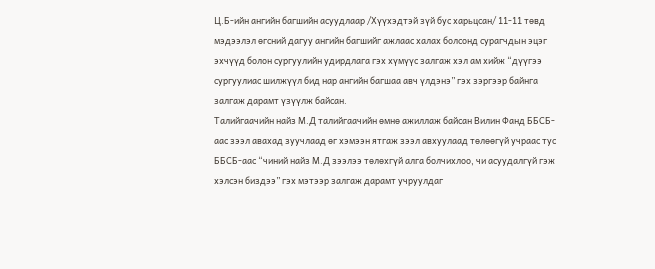Ц.Б-ийн ангийн багшийн асуудлаар /Хүүхэдтэй зүй бус харьцсан/ 11-11 төвд мэдээлэл өгсний дагуу ангийн багшийг ажлаас халах болсонд сурагчдын эцэг эхчүүд болон сургуулийн удирдлага гэх хүмүүс залгаж хэл ам хийж “дүүгээ сургуулиас шилжүүл бид нар ангийн багшаа авч үлдэнэ” гэх зэргээр байнга залгаж дарамт үзүүлж байсан.
Талийгаачийн найз М.Д талийгаачийн өмнө ажиллаж байсан Вилин Фанд ББСБ-аас зээл авахад зуучлаад өг хэмээн ятгаж зээл авхуулаад төлөөгүй учраас тус ББСБ-аас “чиний найз М.Д зээлээ төлөхгүй алга болчихлоо, чи асуудалгүй гэж хэлсэн биздээ” гэх мэтээр залгаж дарамт учруулдаг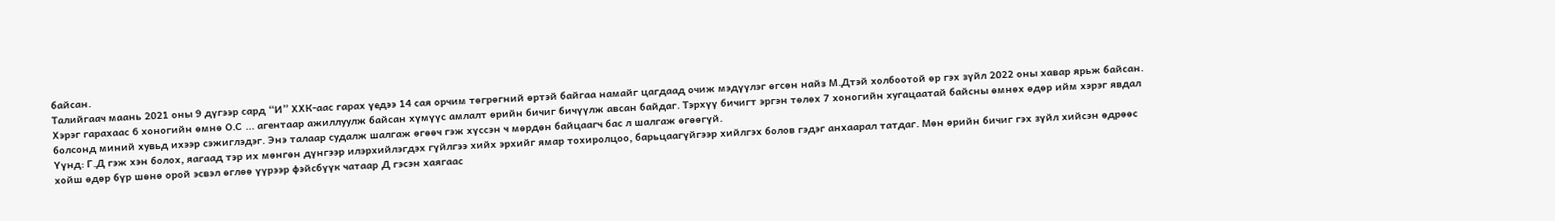байсан.
Талийгаач маань 2021 оны 9 дүгээр сард “И” ХХК-аас гарах үедээ 14 сая орчим төгрөгний өртэй байгаа намайг цагдаад очиж мэдүүлэг өгсөн найз М.Дтэй холбоотой өр гэх зүйл 2022 оны хавар ярьж байсан.
Хэрэг гарахаас 6 хоногийн өмнө О.С ... агентаар ажиллуулж байсан хүмүүс амлалт өрийн бичиг бичүүлж авсан байдаг. Тэрхүү бичигт эргэн төлөх 7 хоногийн хугацаатай байсны өмнөх өдөр ийм хэрэг явдал болсонд миний хувьд ихээр сэжиглэдэг. Энэ талаар судалж шалгаж өгөөч гэж хүссэн ч мөрдөн байцаагч бас л шалгаж өгөөгүй.
Үүнд: Г.Д гэж хэн болох, яагаад тэр их мөнгөн дүнгээр илэрхийлэгдэх гүйлгээ хийх эрхийг ямар тохиролцоо, барьцаагүйгээр хийлгэх болов гэдэг анхаарал татдаг. Мөн өрийн бичиг гэх зүйл хийсэн өдрөөс хойш өдөр бүр шөнө орой эсвэл өглөө үүрээр фэйсбүүк чатаар Д гэсэн хаягаас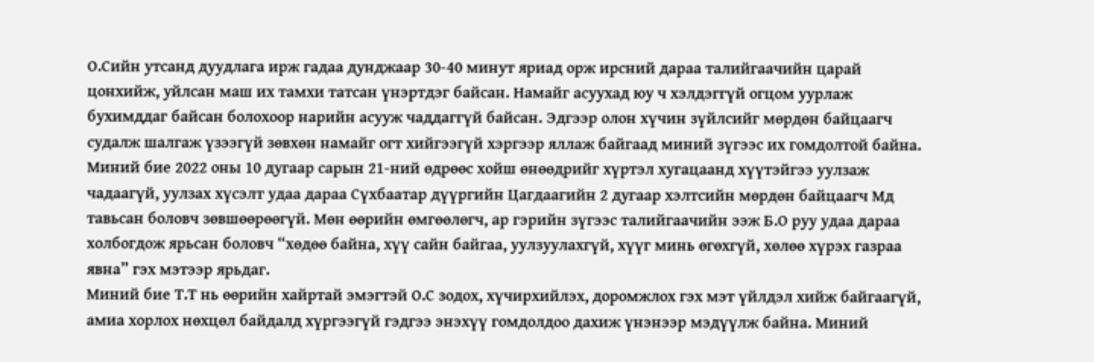О.Сийн утсанд дуудлага ирж гадаа дунджаар 30-40 минут яриад орж ирсний дараа талийгаачийн царай цонхийж, уйлсан маш их тамхи татсан үнэртдэг байсан. Намайг асуухад юу ч хэлдэггүй огцом уурлаж бухимддаг байсан болохоор нарийн асууж чаддаггүй байсан. Эдгээр олон хүчин зүйлсийг мөрдөн байцаагч судалж шалгаж үзээгүй зөвхөн намайг огт хийгээгүй хэргээр яллаж байгаад миний зүгээс их гомдолтой байна. Миний бие 2022 оны 10 дугаар сарын 21-ний өдрөөс хойш өнөөдрийг хүртэл хугацаанд хүүтэйгээ уулзаж чадаагүй, уулзах хүсэлт удаа дараа Сүхбаатар дүүргийн Цагдаагийн 2 дугаар хэлтсийн мөрдөн байцаагч Мд тавьсан боловч зөвшөөрөөгүй. Мөн өөрийн өмгөөлөгч, ар гэрийн зүгээс талийгаачийн ээж Б.О руу удаа дараа холбогдож ярьсан боловч “хөдөө байна, хүү сайн байгаа, уулзуулахгүй, хүүг минь өгөхгүй, хөлөө хүрэх газраа явна” гэх мэтээр ярьдаг.
Миний бие Т.Т нь өөрийн хайртай эмэгтэй О.С зодох, хүчирхийлэх, доромжлох гэх мэт үйлдэл хийж байгаагүй, амиа хорлох нөхцөл байдалд хүргээгүй гэдгээ энэхүү гомдолдоо дахиж үнэнээр мэдүүлж байна. Миний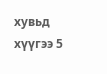хувьд хүүгээ 5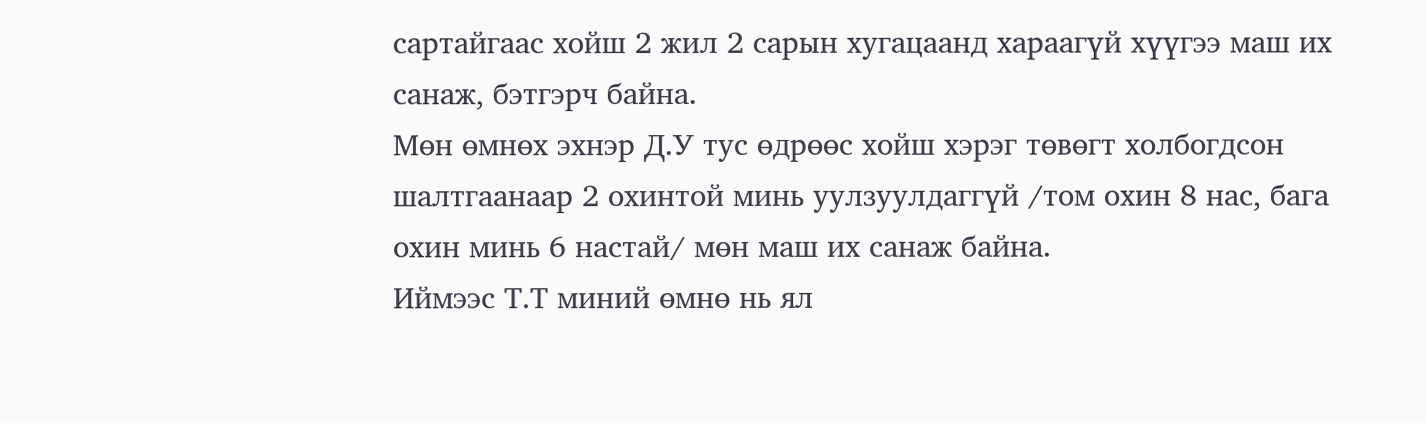сартайгаас хойш 2 жил 2 сарын хугацаанд хараагүй хүүгээ маш их санаж, бэтгэрч байна.
Мөн өмнөх эхнэр Д.У тус өдрөөс хойш хэрэг төвөгт холбогдсон шалтгаанаар 2 охинтой минь уулзуулдаггүй /том охин 8 нас, бага охин минь 6 настай/ мөн маш их санаж байна.
Иймээс Т.Т миний өмнө нь ял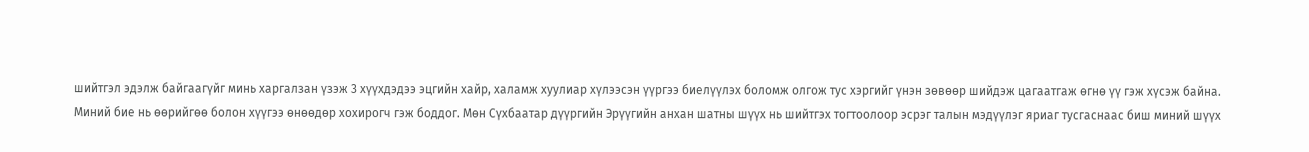шийтгэл эдэлж байгаагүйг минь харгалзан үзэж 3 хүүхдэдээ эцгийн хайр, халамж хуулиар хүлээсэн үүргээ биелүүлэх боломж олгож тус хэргийг үнэн зөвөөр шийдэж цагаатгаж өгнө үү гэж хүсэж байна.
Миний бие нь өөрийгөө болон хүүгээ өнөөдөр хохирогч гэж боддог. Мөн Сүхбаатар дүүргийн Эрүүгийн анхан шатны шүүх нь шийтгэх тогтоолоор эсрэг талын мэдүүлэг яриаг тусгаснаас биш миний шүүх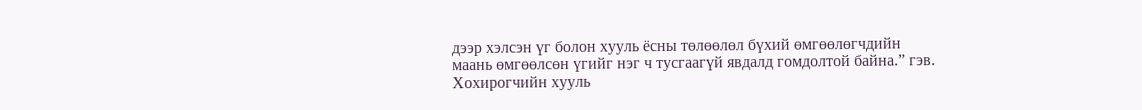дээр хэлсэн үг болон хууль ёсны төлөөлөл бүхий өмгөөлөгчдийн маань өмгөөлсөн үгийг нэг ч тусгаагүй явдалд гомдолтой байна.” гэв.
Хохирогчийн хууль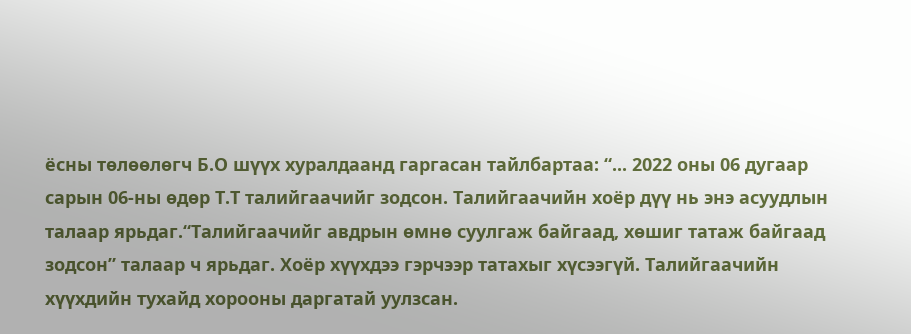ёсны төлөөлөгч Б.О шүүх хуралдаанд гаргасан тайлбартаа: “... 2022 оны 06 дугаар сарын 06-ны өдөр Т.Т талийгаачийг зодсон. Талийгаачийн хоёр дүү нь энэ асуудлын талаар ярьдаг.“Талийгаачийг авдрын өмнө суулгаж байгаад, хөшиг татаж байгаад зодсон” талаар ч ярьдаг. Хоёр хүүхдээ гэрчээр татахыг хүсээгүй. Талийгаачийн хүүхдийн тухайд хорооны даргатай уулзсан.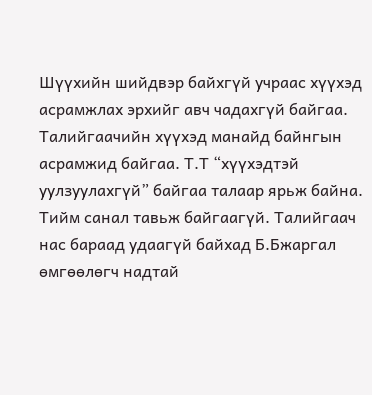Шүүхийн шийдвэр байхгүй учраас хүүхэд асрамжлах эрхийг авч чадахгүй байгаа. Талийгаачийн хүүхэд манайд байнгын асрамжид байгаа. Т.Т “хүүхэдтэй уулзуулахгүй” байгаа талаар ярьж байна. Тийм санал тавьж байгаагүй. Талийгаач нас бараад удаагүй байхад Б.Бжаргал өмгөөлөгч надтай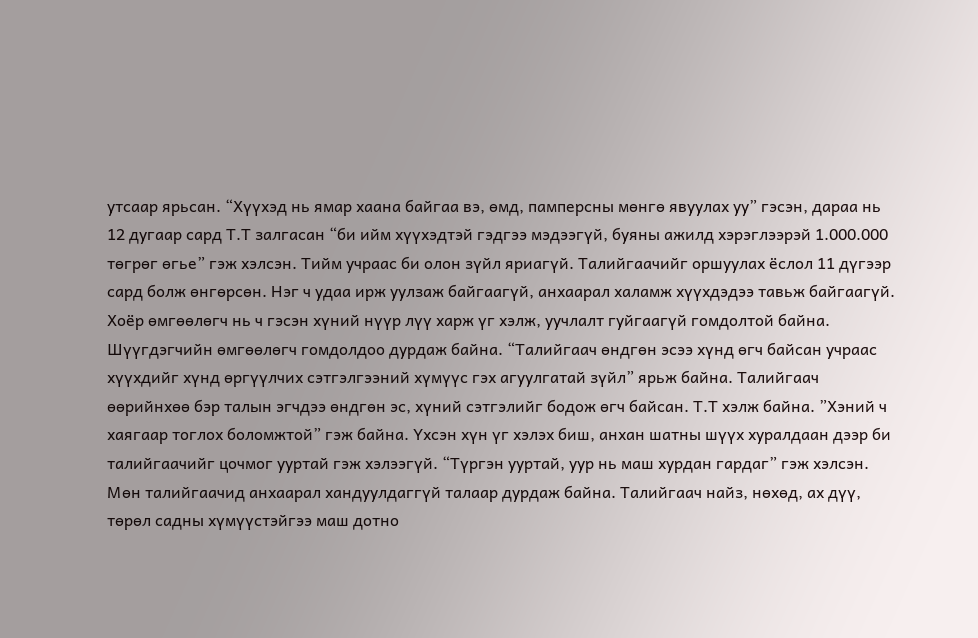утсаар ярьсан. “Хүүхэд нь ямар хаана байгаа вэ, өмд, памперсны мөнгө явуулах уу” гэсэн, дараа нь 12 дугаар сард Т.Т залгасан “би ийм хүүхэдтэй гэдгээ мэдээгүй, буяны ажилд хэрэглээрэй 1.000.000 төгрөг өгье” гэж хэлсэн. Тийм учраас би олон зүйл яриагүй. Талийгаачийг оршуулах ёслол 11 дүгээр сард болж өнгөрсөн. Нэг ч удаа ирж уулзаж байгаагүй, анхаарал халамж хүүхдэдээ тавьж байгаагүй. Хоёр өмгөөлөгч нь ч гэсэн хүний нүүр лүү харж үг хэлж, уучлалт гуйгаагүй гомдолтой байна. Шүүгдэгчийн өмгөөлөгч гомдолдоо дурдаж байна. “Талийгаач өндгөн эсээ хүнд өгч байсан учраас хүүхдийг хүнд өргүүлчих сэтгэлгээний хүмүүс гэх агуулгатай зүйл” ярьж байна. Талийгаач өөрийнхөө бэр талын эгчдээ өндгөн эс, хүний сэтгэлийг бодож өгч байсан. Т.Т хэлж байна. ”Хэний ч хаягаар тоглох боломжтой” гэж байна. Үхсэн хүн үг хэлэх биш, анхан шатны шүүх хуралдаан дээр би талийгаачийг цочмог ууртай гэж хэлээгүй. “Түргэн ууртай, уур нь маш хурдан гардаг” гэж хэлсэн. Мөн талийгаачид анхаарал хандуулдаггүй талаар дурдаж байна. Талийгаач найз, нөхөд, ах дүү, төрөл садны хүмүүстэйгээ маш дотно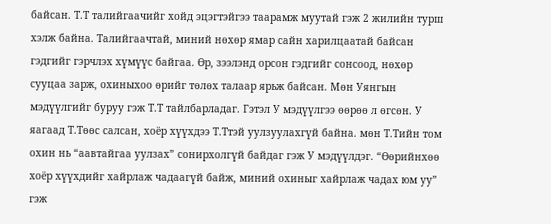байсан. Т.Т талийгаачийг хойд эцэгтэйгээ таарамж муутай гэж 2 жилийн турш хэлж байна. Талийгаачтай, миний нөхөр ямар сайн харилцаатай байсан гэдгийг гэрчлэх хүмүүс байгаа. Өр, зээлэнд орсон гэдгийг сонсоод, нөхөр сууцаа зарж, охиныхоо өрийг төлөх талаар ярьж байсан. Мөн Уянгын мэдүүлгийг буруу гэж Т.Т тайлбарладаг. Гэтэл У мэдүүлгээ өөрөө л өгсөн. У яагаад Т.Төөс салсан, хоёр хүүхдээ Т.Ттэй уулзуулахгүй байна. мөн Т.Тийн том охин нь “аавтайгаа уулзах” сонирхолгүй байдаг гэж У мэдүүлдэг. “Өөрийнхөө хоёр хүүхдийг хайрлаж чадаагүй байж, миний охиныг хайрлаж чадах юм уу” гэж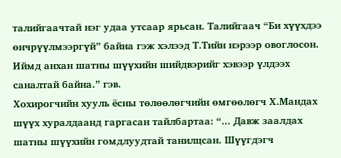талийгаачтай нэг удаа утсаар ярьсан. Талийгаач “Би хүүхдээ өнчрүүлмээргүй” байна гэж хэлээд Т.Тийн нэрээр овоглосон. Иймд анхан шатны шүүхийн шийдвэрийг хэвээр үлдээх саналтай байна.” гэв.
Хохирогчийн хууль ёсны төлөөлөгчийн өмгөөлөгч Х.Мандах шүүх хуралдаанд гаргасан тайлбартаа: “... Давж заалдах шатны шүүхийн гомдлуудтай танилцсан. Шүүгдэгч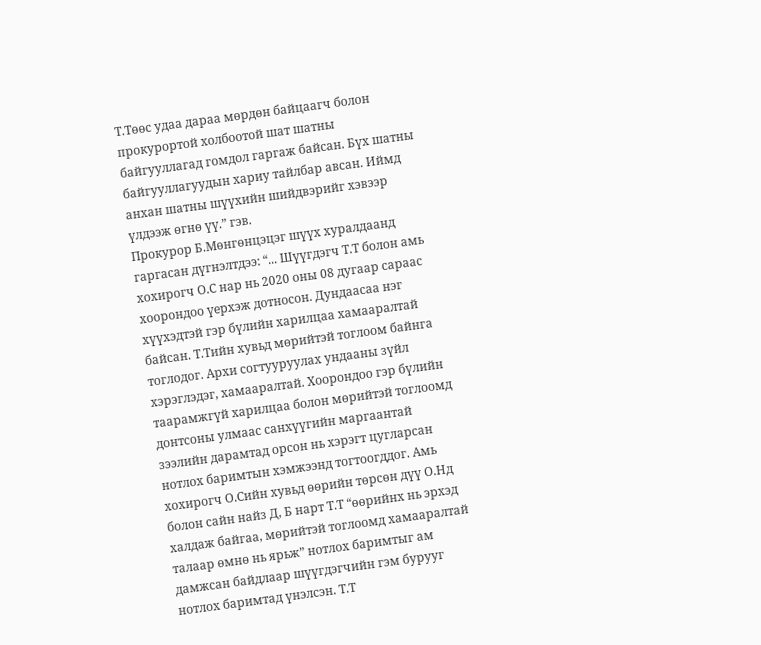Т.Төөс удаа дараа мөрдөн байцаагч болон прокурортой холбоотой шат шатны байгууллагад гомдол гаргаж байсан. Бүх шатны байгууллагуудын хариу тайлбар авсан. Иймд анхан шатны шүүхийн шийдвэрийг хэвээр үлдээж өгнө үү.” гэв.
Прокурор Б.Мөнгөнцэцэг шүүх хуралдаанд гаргасан дүгнэлтдээ: “... Шүүгдэгч Т.Т болон амь хохирогч О.С нар нь 2020 оны 08 дугаар сараас хоорондоо үерхэж дотносон. Дундаасаа нэг хүүхэдтэй гэр бүлийн харилцаа хамааралтай байсан. Т.Тийн хувьд мөрийтэй тоглоом байнга тоглодог. Архи согтууруулах ундааны зүйл хэрэглэдэг, хамааралтай. Хоорондоо гэр бүлийн таарамжгүй харилцаа болон мөрийтэй тоглоомд донтсоны улмаас санхүүгийн маргаантай зээлийн дарамтад орсон нь хэрэгт цугларсан нотлох баримтын хэмжээнд тогтоогддог. Амь хохирогч О.Сийн хувьд өөрийн төрсөн дүү О.Нд болон сайн найз Д, Б нарт Т.Т “өөрийнх нь эрхэд халдаж байгаа, мөрийтэй тоглоомд хамааралтай талаар өмнө нь ярьж” нотлох баримтыг ам дамжсан байдлаар шүүгдэгчийн гэм бурууг нотлох баримтад үнэлсэн. Т.Т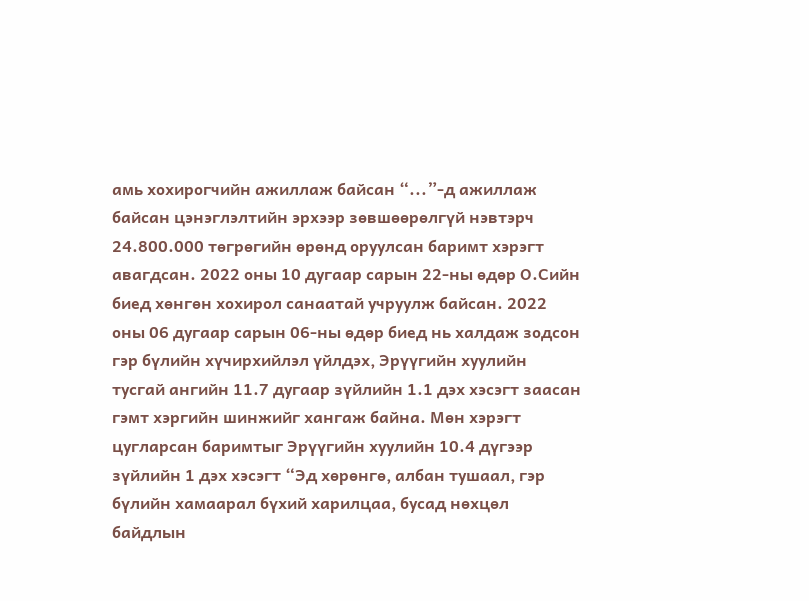амь хохирогчийн ажиллаж байсан “...”-д ажиллаж байсан цэнэглэлтийн эрхээр зөвшөөрөлгүй нэвтэрч 24.800.000 төгрөгийн өрөнд оруулсан баримт хэрэгт авагдсан. 2022 оны 10 дугаар сарын 22-ны өдөр О.Сийн биед хөнгөн хохирол санаатай учруулж байсан. 2022 оны 06 дугаар сарын 06-ны өдөр биед нь халдаж зодсон гэр бүлийн хүчирхийлэл үйлдэх, Эрүүгийн хуулийн тусгай ангийн 11.7 дугаар зүйлийн 1.1 дэх хэсэгт заасан гэмт хэргийн шинжийг хангаж байна. Мөн хэрэгт цугларсан баримтыг Эрүүгийн хуулийн 10.4 дүгээр зүйлийн 1 дэх хэсэгт “Эд хөрөнгө, албан тушаал, гэр бүлийн хамаарал бүхий харилцаа, бусад нөхцөл байдлын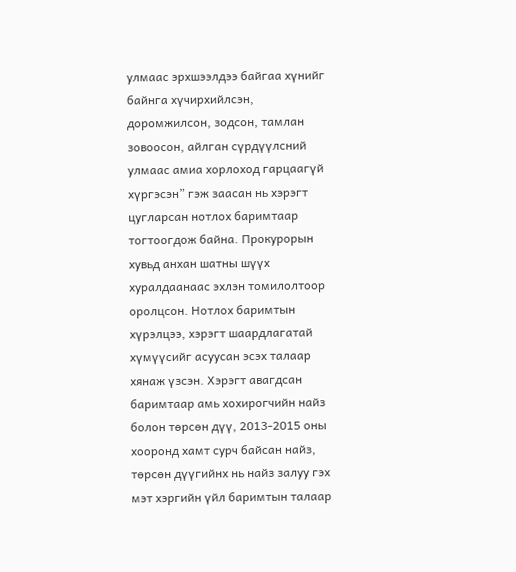улмаас эрхшээлдээ байгаа хүнийг байнга хүчирхийлсэн, доромжилсон, зодсон, тамлан зовоосон, айлган сүрдүүлсний улмаас амиа хорлоход гарцаагүй хүргэсэн” гэж заасан нь хэрэгт цугларсан нотлох баримтаар тогтоогдож байна. Прокурорын хувьд анхан шатны шүүх хуралдаанаас эхлэн томилолтоор оролцсон. Нотлох баримтын хүрэлцээ, хэрэгт шаардлагатай хүмүүсийг асуусан эсэх талаар хянаж үзсэн. Хэрэгт авагдсан баримтаар амь хохирогчийн найз болон төрсөн дүү, 2013-2015 оны хооронд хамт сурч байсан найз, төрсөн дүүгийнх нь найз залуу гэх мэт хэргийн үйл баримтын талаар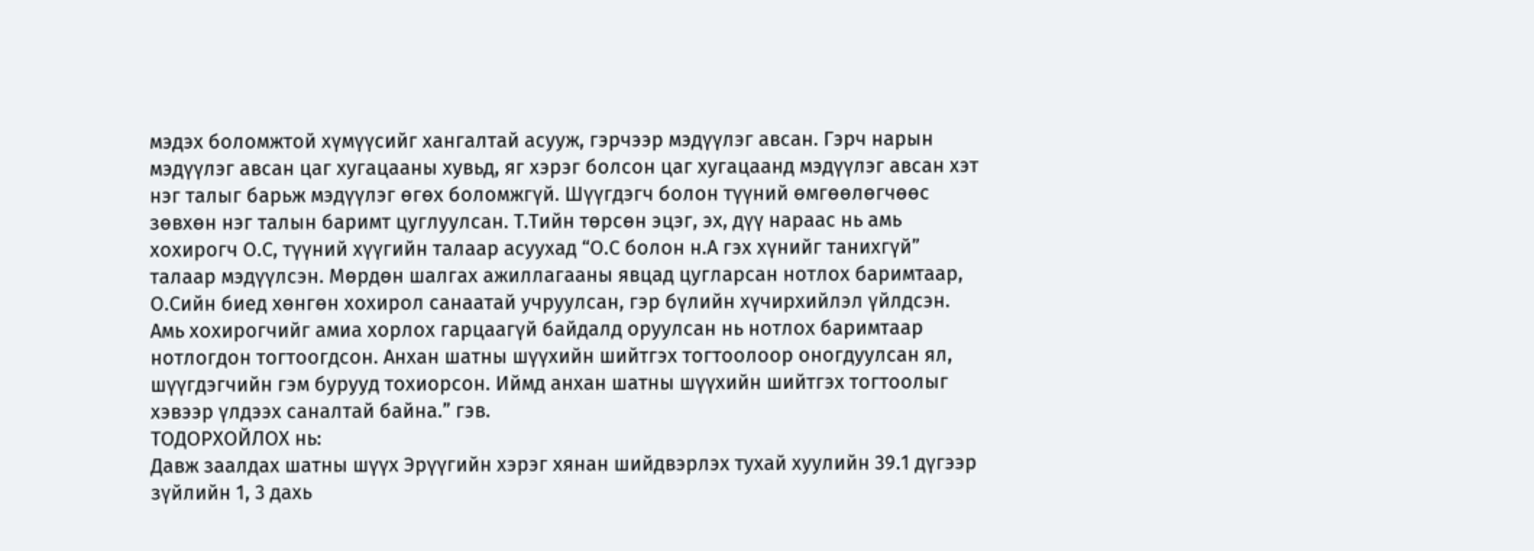мэдэх боломжтой хүмүүсийг хангалтай асууж, гэрчээр мэдүүлэг авсан. Гэрч нарын мэдүүлэг авсан цаг хугацааны хувьд, яг хэрэг болсон цаг хугацаанд мэдүүлэг авсан хэт нэг талыг барьж мэдүүлэг өгөх боломжгүй. Шүүгдэгч болон түүний өмгөөлөгчөөс зөвхөн нэг талын баримт цуглуулсан. Т.Тийн төрсөн эцэг, эх, дүү нараас нь амь хохирогч О.С, түүний хүүгийн талаар асуухад “О.С болон н.А гэх хүнийг танихгүй” талаар мэдүүлсэн. Мөрдөн шалгах ажиллагааны явцад цугларсан нотлох баримтаар, О.Сийн биед хөнгөн хохирол санаатай учруулсан, гэр бүлийн хүчирхийлэл үйлдсэн. Амь хохирогчийг амиа хорлох гарцаагүй байдалд оруулсан нь нотлох баримтаар нотлогдон тогтоогдсон. Анхан шатны шүүхийн шийтгэх тогтоолоор оногдуулсан ял, шүүгдэгчийн гэм бурууд тохиорсон. Иймд анхан шатны шүүхийн шийтгэх тогтоолыг хэвээр үлдээх саналтай байна.” гэв.
ТОДОРХОЙЛОХ нь:
Давж заалдах шатны шүүх Эрүүгийн хэрэг хянан шийдвэрлэх тухай хуулийн 39.1 дүгээр зүйлийн 1, 3 дахь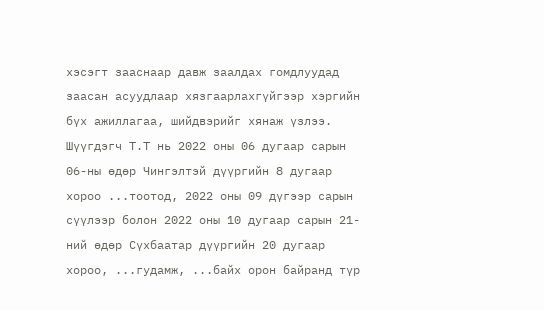хэсэгт зааснаар давж заалдах гомдлуудад заасан асуудлаар хязгаарлахгүйгээр хэргийн бүх ажиллагаа, шийдвэрийг хянаж үзлээ.
Шүүгдэгч Т.Т нь 2022 оны 06 дугаар сарын 06-ны өдөр Чингэлтэй дүүргийн 8 дугаар хороо ...тоотод, 2022 оны 09 дүгээр сарын сүүлээр болон 2022 оны 10 дугаар сарын 21-ний өдөр Сүхбаатар дүүргийн 20 дугаар хороо, ...гудамж, ...байх орон байранд түр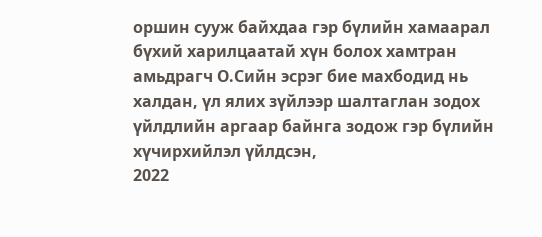оршин сууж байхдаа гэр бүлийн хамаарал бүхий харилцаатай хүн болох хамтран амьдрагч О.Сийн эсрэг бие махбодид нь халдан, үл ялих зүйлээр шалтаглан зодох үйлдлийн аргаар байнга зодож гэр бүлийн хүчирхийлэл үйлдсэн,
2022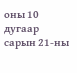оны 10 дугаар сарын 21-ны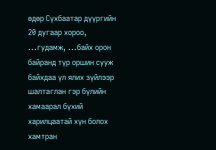өдөр Сүхбаатар дүүргийн 20 дугаар хороо, ...гудамж, ...байх орон байранд түр оршин сууж байхдаа үл ялих зүйлээр шалтаглан гэр бүлийн хамаарал бүхий харилцаатай хүн болох хамтран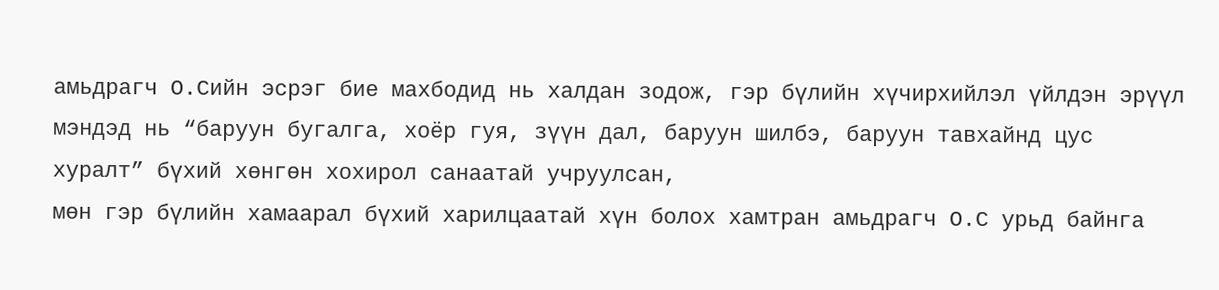амьдрагч О.Сийн эсрэг бие махбодид нь халдан зодож, гэр бүлийн хүчирхийлэл үйлдэн эрүүл мэндэд нь “баруун бугалга, хоёр гуя, зүүн дал, баруун шилбэ, баруун тавхайнд цус хуралт” бүхий хөнгөн хохирол санаатай учруулсан,
мөн гэр бүлийн хамаарал бүхий харилцаатай хүн болох хамтран амьдрагч О.С урьд байнга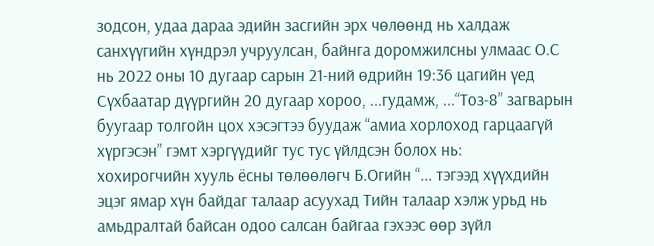зодсон, удаа дараа эдийн засгийн эрх чөлөөнд нь халдаж санхүүгийн хүндрэл учруулсан, байнга доромжилсны улмаас О.С нь 2022 оны 10 дугаар сарын 21-ний өдрийн 19:36 цагийн үед Сүхбаатар дүүргийн 20 дугаар хороо, ...гудамж, ...“Тоз-8” загварын буугаар толгойн цох хэсэгтээ буудаж “амиа хорлоход гарцаагүй хүргэсэн” гэмт хэргүүдийг тус тус үйлдсэн болох нь:
хохирогчийн хууль ёсны төлөөлөгч Б.Огийн “... тэгээд хүүхдийн эцэг ямар хүн байдаг талаар асуухад Тийн талаар хэлж урьд нь амьдралтай байсан одоо салсан байгаа гэхээс өөр зүйл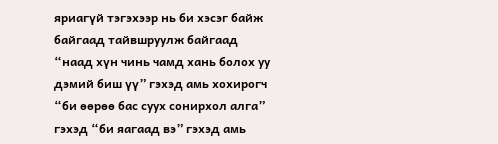яриагүй тэгэхээр нь би хэсэг байж байгаад тайвшруулж байгаад “наад хүн чинь чамд хань болох уу дэмий биш үү” гэхэд амь хохирогч “би өөрөө бас суух сонирхол алга” гэхэд “би яагаад вэ” гэхэд амь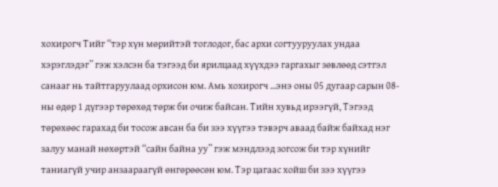хохирогч Тийг “тэр хүн мөрийтэй тоглодог, бас архи согтууруулах ундаа хэрэглэдэг” гэж хэлсэн ба тэгээд би ярилцаад хүүхдээ гаргахыг зөвлөөд сэтгэл санааг нь тайтгаруулаад орхисон юм. Амь хохирогч ...энэ оны 05 дугаар сарын 08-ны өдөр 1 дүгээр төрөхөд төрж би очиж байсан. Тийн хувьд ирээгүй, Тэгээд төрөхөөс гарахад би тосож авсан ба би зээ хүүгээ тэвэрч аваад байж байхад нэг залуу манай нөхөртэй “сайн байна уу” гэж мэндлээд зогсож би тэр хүнийг таниагүй учир анзаараагүй өнгөрөөсөн юм. Тэр цагаас хойш би зээ хүүгээ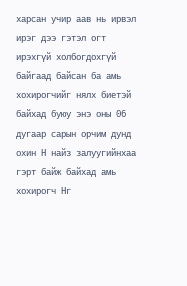харсан учир аав нь ирвэл ирэг дээ гэтэл огт ирэхгүй холбогдохгүй байгаад байсан ба амь хохирогчийг нялх биетэй байхад буюу энэ оны 06 дугаар сарын орчим дунд охин Н найз залуугийнхаа гэрт байж байхад амь хохирогч Нг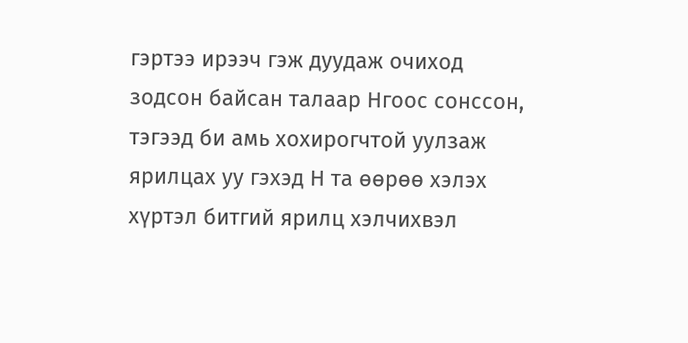гэртээ ирээч гэж дуудаж очиход зодсон байсан талаар Нгоос сонссон, тэгээд би амь хохирогчтой уулзаж ярилцах уу гэхэд Н та өөрөө хэлэх хүртэл битгий ярилц хэлчихвэл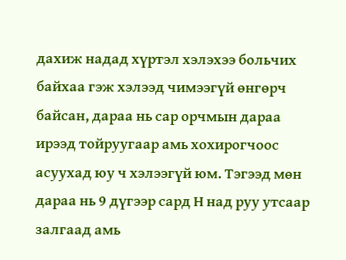дахиж надад хүртэл хэлэхээ больчих байхаа гэж хэлээд чимээгүй өнгөрч байсан, дараа нь сар орчмын дараа ирээд тойруугаар амь хохирогчоос асуухад юу ч хэлээгүй юм. Тэгээд мөн дараа нь 9 дүгээр сард Н над руу утсаар залгаад амь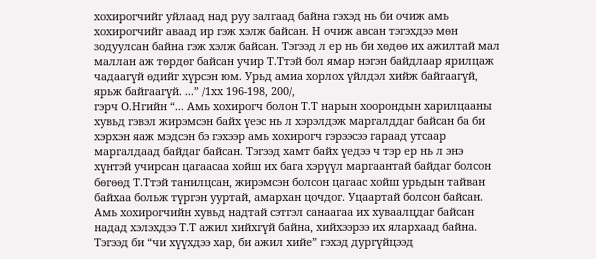хохирогчийг уйлаад над руу залгаад байна гэхэд нь би очиж амь хохирогчийг аваад ир гэж хэлж байсан. Н очиж авсан тэгэхдээ мөн зодуулсан байна гэж хэлж байсан. Тэгээд л ер нь би хөдөө их ажилтай мал маллан аж төрдөг байсан учир Т.Ттэй бол ямар нэгэн байдлаар ярилцаж чадаагүй өдийг хүрсэн юм. Урьд амиа хорлох үйлдэл хийж байгаагүй, ярьж байгаагүй. ...” /1хх 196-198, 200/,
гэрч О.Нгийн “... Амь хохирогч болон Т.Т нарын хоорондын харилцааны хувьд гэвэл жирэмсэн байх үеэс нь л хэрэлдэж маргалддаг байсан ба би хэрхэн яаж мэдсэн бэ гэхээр амь хохирогч гэрээсээ гараад утсаар маргалдаад байдаг байсан. Тэгээд хамт байх үедээ ч тэр ер нь л энэ хүнтэй учирсан цагаасаа хойш их бага хэрүүл маргаантай байдаг болсон бөгөөд Т.Ттэй танилцсан, жирэмсэн болсон цагаас хойш урьдын тайван байхаа больж түргэн ууртай, амархан цочдог. Уцаартай болсон байсан. Амь хохирогчийн хувьд надтай сэтгэл санаагаа их хуваалцдаг байсан надад хэлэхдээ Т.Т ажил хийхгүй байна, хийхээрээ их ялархаад байна. Тэгээд би “чи хүүхдээ хар, би ажил хийе” гэхэд дургүйцээд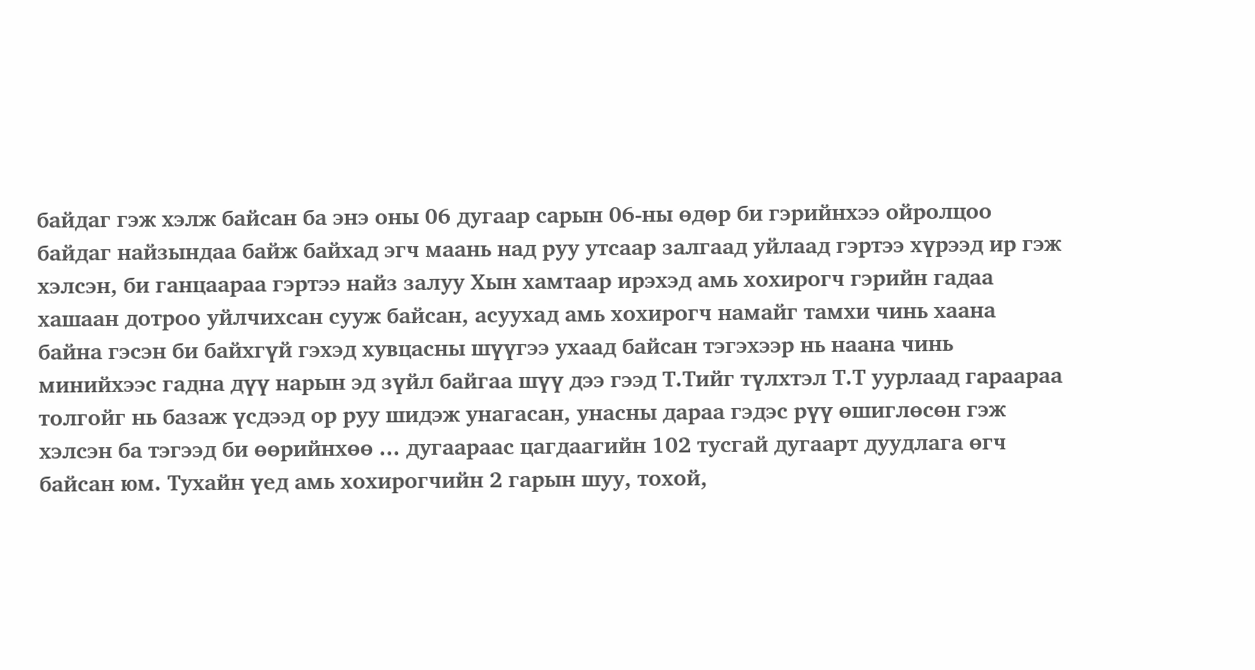байдаг гэж хэлж байсан ба энэ оны 06 дугаар сарын 06-ны өдөр би гэрийнхээ ойролцоо байдаг найзындаа байж байхад эгч маань над руу утсаар залгаад уйлаад гэртээ хүрээд ир гэж хэлсэн, би ганцаараа гэртээ найз залуу Хын хамтаар ирэхэд амь хохирогч гэрийн гадаа хашаан дотроо уйлчихсан сууж байсан, асуухад амь хохирогч намайг тамхи чинь хаана байна гэсэн би байхгүй гэхэд хувцасны шүүгээ ухаад байсан тэгэхээр нь наана чинь минийхээс гадна дүү нарын эд зүйл байгаа шүү дээ гээд Т.Тийг түлхтэл Т.Т уурлаад гараараа толгойг нь базаж үсдээд ор руу шидэж унагасан, унасны дараа гэдэс рүү өшиглөсөн гэж хэлсэн ба тэгээд би өөрийнхөө ... дугаараас цагдаагийн 102 тусгай дугаарт дуудлага өгч байсан юм. Тухайн үед амь хохирогчийн 2 гарын шуу, тохой,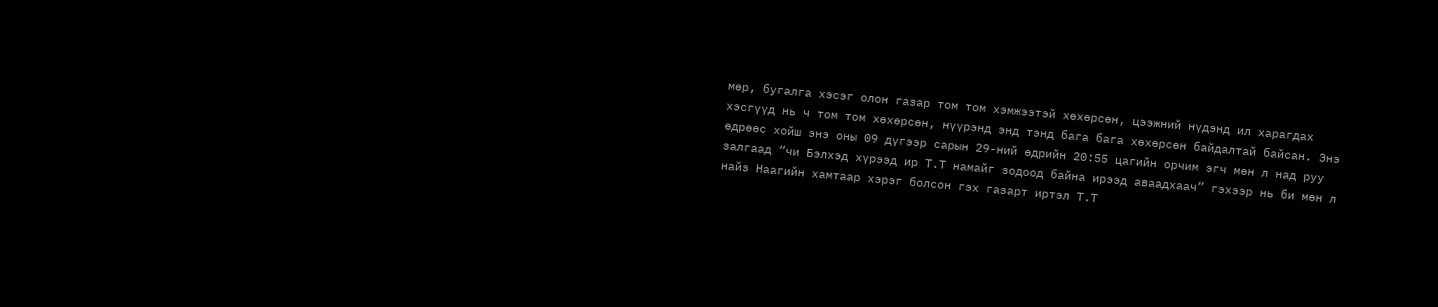мөр, бугалга хэсэг олон газар том том хэмжээтэй хөхөрсөн, цээжний нүдэнд ил харагдах хэсгүүд нь ч том том хөхөрсөн, нүүрэнд энд тэнд бага бага хөхөрсөн байдалтай байсан. Энэ өдрөөс хойш энэ оны 09 дүгээр сарын 29-ний өдрийн 20:55 цагийн орчим эгч мөн л над руу залгаад “чи Бэлхэд хүрээд ир Т.Т намайг зодоод байна ирээд аваадхаач” гэхээр нь би мөн л найз Наагийн хамтаар хэрэг болсон гэх газарт иртэл Т.Т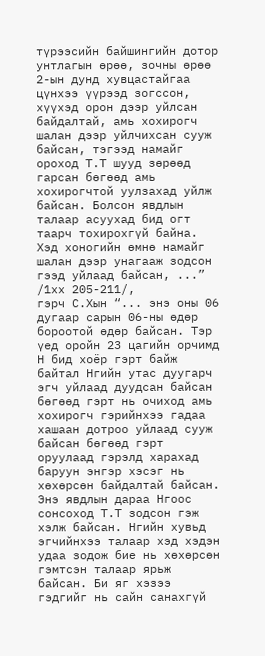түрээсийн байшингийн дотор унтлагын өрөө, зочны өрөө 2-ын дунд хувцастайгаа цүнхээ үүрээд зогссон, хүүхэд орон дээр уйлсан байдалтай, амь хохирогч шалан дээр уйлчихсан сууж байсан, тэгээд намайг ороход Т.Т шууд зөрөөд гарсан бөгөөд амь хохирогчтой уулзахад уйлж байсан. Болсон явдлын талаар асуухад бид огт таарч тохирохгүй байна. Хэд хоногийн өмнө намайг шалан дээр унагааж зодсон гээд уйлаад байсан, ...” /1хх 205-211/,
гэрч С.Хын “... энэ оны 06 дугаар сарын 06-ны өдөр бороотой өдөр байсан. Тэр үед оройн 23 цагийн орчимд Н бид хоёр гэрт байж байтал Нгийн утас дуугарч эгч уйлаад дуудсан байсан бөгөөд гэрт нь очиход амь хохирогч гэрийнхээ гадаа хашаан дотроо уйлаад сууж байсан бөгөөд гэрт оруулаад гэрэлд харахад баруун энгэр хэсэг нь хөхөрсөн байдалтай байсан. Энэ явдлын дараа Нгоос сонсоход Т.Т зодсон гэж хэлж байсан. Нгийн хувьд эгчийнхээ талаар хэд хэдэн удаа зодож бие нь хөхөрсөн гэмтсэн талаар ярьж байсан. Би яг хэзээ гэдгийг нь сайн санахгүй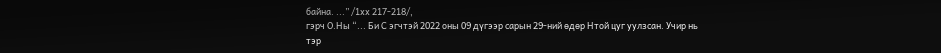байна. ...” /1хх 217-218/,
гэрч О.Ны “... Би С эгчтэй 2022 оны 09 дүгээр сарын 29-ний өдөр Нтой цуг уулзсан. Учир нь тэр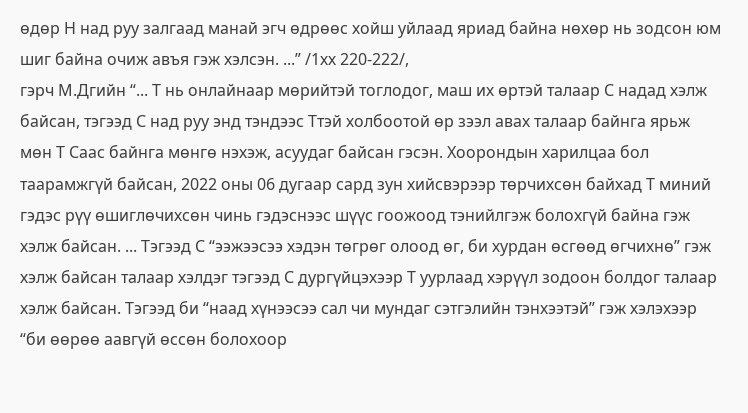өдөр Н над руу залгаад манай эгч өдрөөс хойш уйлаад яриад байна нөхөр нь зодсон юм шиг байна очиж авъя гэж хэлсэн. ...” /1хх 220-222/,
гэрч М.Дгийн “... Т нь онлайнаар мөрийтэй тоглодог, маш их өртэй талаар С надад хэлж байсан, тэгээд С над руу энд тэндээс Ттэй холбоотой өр зээл авах талаар байнга ярьж мөн Т Саас байнга мөнгө нэхэж, асуудаг байсан гэсэн. Хоорондын харилцаа бол таарамжгүй байсан, 2022 оны 06 дугаар сард зун хийсвэрээр төрчихсөн байхад Т миний гэдэс рүү өшиглөчихсөн чинь гэдэснээс шүүс гоожоод тэнийлгэж болохгүй байна гэж хэлж байсан. ... Тэгээд С “ээжээсээ хэдэн төгрөг олоод өг, би хурдан өсгөөд өгчихнө” гэж хэлж байсан талаар хэлдэг тэгээд С дургүйцэхээр Т уурлаад хэрүүл зодоон болдог талаар хэлж байсан. Тэгээд би “наад хүнээсээ сал чи мундаг сэтгэлийн тэнхээтэй” гэж хэлэхээр “би өөрөө аавгүй өссөн болохоор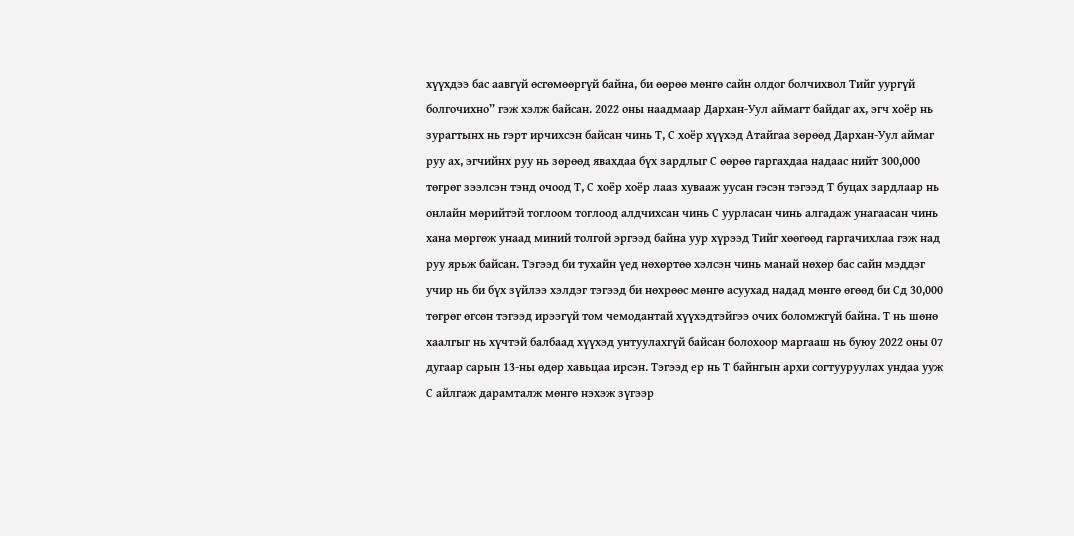хүүхдээ бас аавгүй өсгөмөөргүй байна, би өөрөө мөнгө сайн олдог болчихвол Тийг уургүй болгочихно” гэж хэлж байсан. 2022 оны наадмаар Дархан-Уул аймагт байдаг ах, эгч хоёр нь зурагтынх нь гэрт ирчихсэн байсан чинь Т, С хоёр хүүхэд Атайгаа зөрөөд Дархан-Уул аймаг руу ах, эгчийнх руу нь зөрөөд явахдаа бүх зардлыг С өөрөө гаргахдаа надаас нийт 300,000 төгрөг зээлсэн тэнд очоод Т, С хоёр хоёр лааз хувааж уусан гэсэн тэгээд Т буцах зардлаар нь онлайн мөрийтэй тоглоом тоглоод алдчихсан чинь С уурласан чинь алгадаж унагаасан чинь хана мөргөж унаад миний толгой эргээд байна уур хүрээд Тийг хөөгөөд гаргачихлаа гэж над руу ярьж байсан. Тэгээд би тухайн үед нөхөртөө хэлсэн чинь манай нөхөр бас сайн мэддэг учир нь би бүх зүйлээ хэлдэг тэгээд би нөхрөөс мөнгө асуухад надад мөнгө өгөөд би Сд 30,000 төгрөг өгсөн тэгээд ирээгүй том чемодантай хүүхэдтэйгээ очих боломжгүй байна. Т нь шөнө хаалгыг нь хүчтэй балбаад хүүхэд унтуулахгүй байсан болохоор маргааш нь буюу 2022 оны 07 дугаар сарын 13-ны өдөр хавьцаа ирсэн. Тэгээд ер нь Т байнгын архи согтууруулах ундаа ууж С айлгаж дарамталж мөнгө нэхэж зүгээр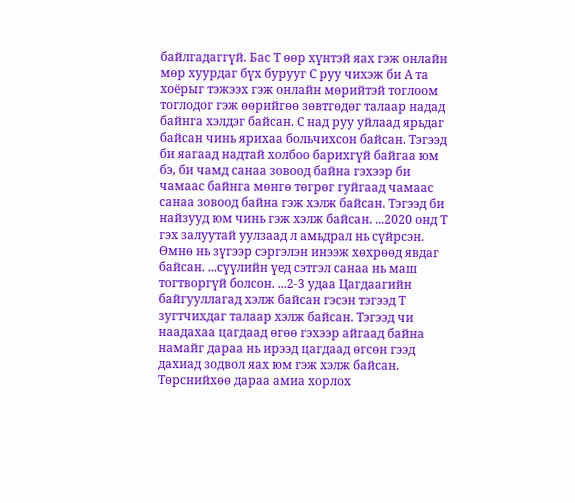байлгадаггүй. Бас Т өөр хүнтэй яах гэж онлайн мөр хуурдаг бүх бурууг С руу чихэж би А та хоёрыг тэжээх гэж онлайн мөрийтэй тоглоом тоглодог гэж өөрийгөө зөвтгөдөг талаар надад байнга хэлдэг байсан. С над руу уйлаад ярьдаг байсан чинь ярихаа больчихсон байсан. Тэгээд би яагаад надтай холбоо барихгүй байгаа юм бэ, би чамд санаа зовоод байна гэхээр би чамаас байнга мөнгө төгрөг гуйгаад чамаас санаа зовоод байна гэж хэлж байсан. Тэгээд би найзууд юм чинь гэж хэлж байсан. ...2020 онд Т гэх залуутай уулзаад л амьдрал нь сүйрсэн. Өмнө нь зүгээр сэргэлэн инээж хөхрөөд явдаг байсан. ...сүүлийн үед сэтгэл санаа нь маш тогтворгүй болсон. ...2-3 удаа Цагдаагийн байгууллагад хэлж байсан гэсэн тэгээд Т зугтчихдаг талаар хэлж байсан. Тэгээд чи наадахаа цагдаад өгөө гэхээр айгаад байна намайг дараа нь ирээд цагдаад өгсөн гээд дахиад зодвол яах юм гэж хэлж байсан. Төрснийхөө дараа амиа хорлох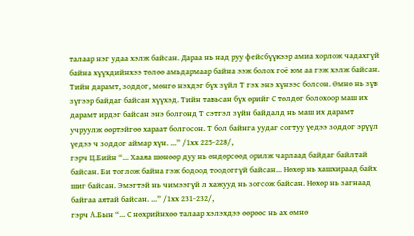талаар нэг удаа хэлж байсан. Дараа нь над руу фейсбүүкээр амиа хорлож чадахгүй байна хүүхдийнхээ төлөө амьдармаар байна ээж болох гоё юм аа гэж хэлж байсан. Тийн дарамт, зоддог, мөнгө нэхдэг бүх зүйл Т гэх энэ хүнээс болсон. Өмнө нь зүв зүгээр байдаг байсан хүүхэд. Тийн тавьсан бүх өрийг С төлдөг болохоор маш их дарамт ирдэг байсан энэ болгонд Т сэтгэл зүйн байдалд нь маш их дарамт учруулж өөртэйгөө хараат болгосон. Т бол байнга уудаг согтуу үедээ зоддог эрүүл үедээ ч зоддог аймар хүн. ...” /1хх 225-228/,
гэрч Ц.Бийн “... Хааяа шөнөөр дуу нь өндөрсөөд орилж чарлаад байдаг байлтай байсан. Би тоглож байна гэж бодоод тоодоггүй байсан... Нөхөр нь хашхираад байх шиг байсан. Эмэгтэй нь чимээгүй л хажууд нь зогсож байсан. Нөхөр нь загнаад байгаа аятай байсан. ...” /1хх 231-232/,
гэрч А.Бын “... С нөхрийнхөө талаар хэлэхдээ өөрөөс нь ах өмнө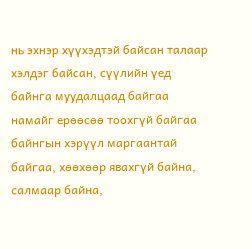нь эхнэр хүүхэдтэй байсан талаар хэлдэг байсан, сүүлийн үед байнга муудалцаад байгаа намайг ерөөсөө тоохгүй байгаа байнгын хэрүүл маргаантай байгаа, хөөхөөр явахгүй байна, салмаар байна,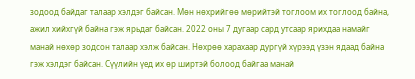зодоод байдаг талаар хэлдэг байсан. Мөн нөхрийгөө мөрийтэй тоглоом их тоглоод байна, ажил хийхгүй байна гэж ярьдаг байсан. 2022 оны 7 дугаар сард утсаар ярихдаа намайг манай нөхөр зодсон талаар хэлж байсан. Нөхрөө харахаар дургүй хүрээд үзэн ядаад байна гэж хэлдэг байсан. Сүүлийн үед их өр ширтэй болоод байгаа манай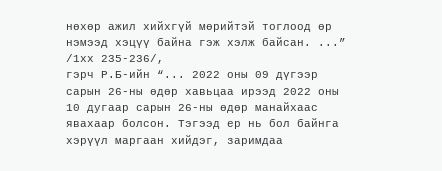нөхөр ажил хийхгүй мөрийтэй тоглоод өр нэмээд хэцүү байна гэж хэлж байсан. ...” /1хх 235-236/,
гэрч Р.Б-ийн “... 2022 оны 09 дүгээр сарын 26-ны өдөр хавьцаа ирээд 2022 оны 10 дугаар сарын 26-ны өдөр манайхаас явахаар болсон. Тэгээд ер нь бол байнга хэрүүл маргаан хийдэг, заримдаа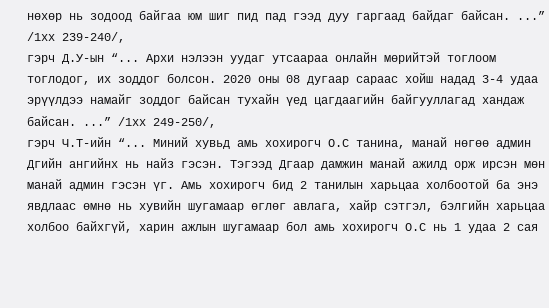нөхөр нь зодоод байгаа юм шиг пид пад гээд дуу гаргаад байдаг байсан. ...” /1хх 239-240/,
гэрч Д.У-ын “... Архи нэлээн уудаг утсаараа онлайн мөрийтэй тоглоом тоглодог, их зоддог болсон. 2020 оны 08 дугаар сараас хойш надад 3-4 удаа эрүүлдээ намайг зоддог байсан тухайн үед цагдаагийн байгууллагад хандаж байсан. ...” /1хх 249-250/,
гэрч Ч.Т-ийн “... Миний хувьд амь хохирогч О.С танина, манай нөгөө админ Дгийн ангийнх нь найз гэсэн. Тэгээд Дгаар дамжин манай ажилд орж ирсэн мөн манай админ гэсэн үг. Амь хохирогч бид 2 танилын харьцаа холбоотой ба энэ явдлаас өмнө нь хувийн шугамаар өглөг авлага, хайр сэтгэл, бэлгийн харьцаа холбоо байхгүй, харин ажлын шугамаар бол амь хохирогч О.С нь 1 удаа 2 сая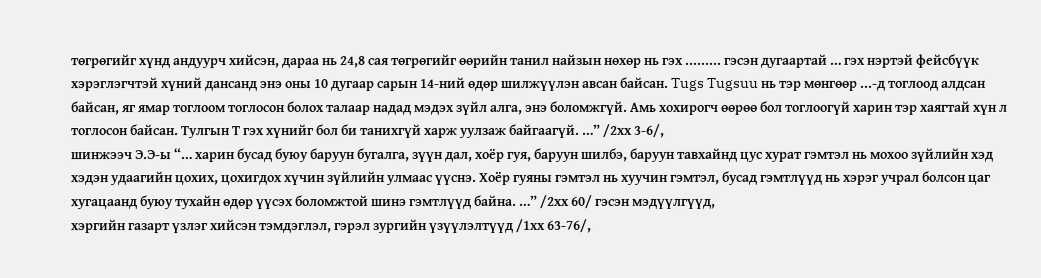төгрөгийг хүнд андуурч хийсэн, дараа нь 24,8 сая төгрөгийг өөрийн танил найзын нөхөр нь гэх ......... гэсэн дугаартай … гэх нэртэй фейсбүүк хэрэглэгчтэй хүний дансанд энэ оны 10 дугаар сарын 14-ний өдөр шилжүүлэн авсан байсан. Tugs Tugsuu нь тэр мөнгөөр ...-д тоглоод алдсан байсан, яг ямар тоглоом тоглосон болох талаар надад мэдэх зүйл алга, энэ боломжгүй. Амь хохирогч өөрөө бол тоглоогүй харин тэр хаягтай хүн л тоглосон байсан. Тулгын Т гэх хүнийг бол би танихгүй харж уулзаж байгаагүй. …” /2хх 3-6/,
шинжээч Э.Э-ы “… харин бусад буюу баруун бугалга, зүүн дал, хоёр гуя, баруун шилбэ, баруун тавхайнд цус хурат гэмтэл нь мохоо зүйлийн хэд хэдэн удаагийн цохих, цохигдох хүчин зүйлийн улмаас үүснэ. Хоёр гуяны гэмтэл нь хуучин гэмтэл, бусад гэмтлүүд нь хэрэг учрал болсон цаг хугацаанд буюу тухайн өдөр үүсэх боломжтой шинэ гэмтлүүд байна. …” /2хх 60/ гэсэн мэдүүлгүүд,
хэргийн газарт үзлэг хийсэн тэмдэглэл, гэрэл зургийн үзүүлэлтүүд /1хх 63-76/,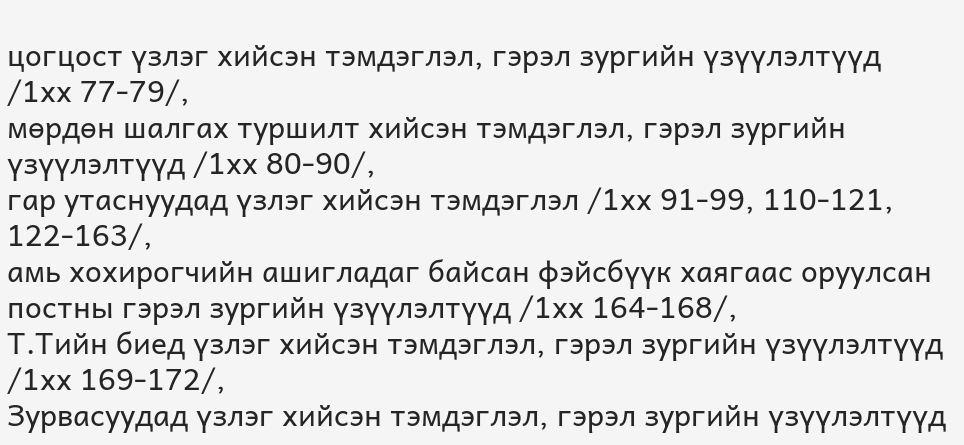цогцост үзлэг хийсэн тэмдэглэл, гэрэл зургийн үзүүлэлтүүд /1хх 77-79/,
мөрдөн шалгах туршилт хийсэн тэмдэглэл, гэрэл зургийн үзүүлэлтүүд /1хх 80-90/,
гар утаснуудад үзлэг хийсэн тэмдэглэл /1хх 91-99, 110-121, 122-163/,
амь хохирогчийн ашигладаг байсан фэйсбүүк хаягаас оруулсан постны гэрэл зургийн үзүүлэлтүүд /1хх 164-168/,
Т.Тийн биед үзлэг хийсэн тэмдэглэл, гэрэл зургийн үзүүлэлтүүд /1хх 169-172/,
Зурвасуудад үзлэг хийсэн тэмдэглэл, гэрэл зургийн үзүүлэлтүүд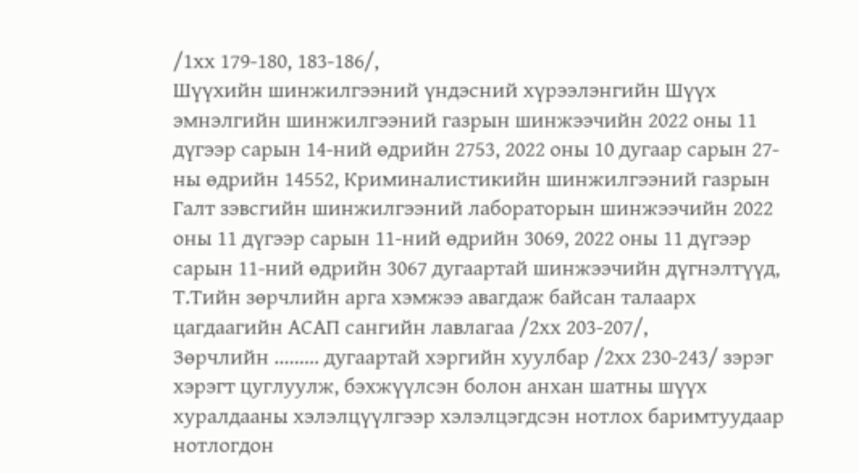/1хх 179-180, 183-186/,
Шүүхийн шинжилгээний үндэсний хүрээлэнгийн Шүүх эмнэлгийн шинжилгээний газрын шинжээчийн 2022 оны 11 дүгээр сарын 14-ний өдрийн 2753, 2022 оны 10 дугаар сарын 27-ны өдрийн 14552, Криминалистикийн шинжилгээний газрын Галт зэвсгийн шинжилгээний лабораторын шинжээчийн 2022 оны 11 дүгээр сарын 11-ний өдрийн 3069, 2022 оны 11 дүгээр сарын 11-ний өдрийн 3067 дугаартай шинжээчийн дүгнэлтүүд,
Т.Тийн зөрчлийн арга хэмжээ авагдаж байсан талаарх цагдаагийн АСАП сангийн лавлагаа /2хх 203-207/,
Зөрчлийн ......... дугаартай хэргийн хуулбар /2хх 230-243/ зэрэг хэрэгт цуглуулж, бэхжүүлсэн болон анхан шатны шүүх хуралдааны хэлэлцүүлгээр хэлэлцэгдсэн нотлох баримтуудаар нотлогдон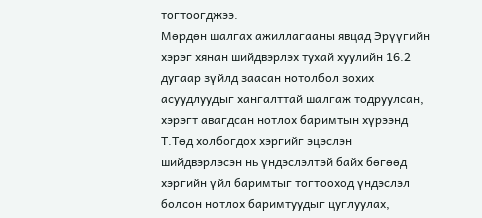тогтоогджээ.
Мөрдөн шалгах ажиллагааны явцад Эрүүгийн хэрэг хянан шийдвэрлэх тухай хуулийн 16.2 дугаар зүйлд заасан нотолбол зохих асуудлуудыг хангалттай шалгаж тодруулсан, хэрэгт авагдсан нотлох баримтын хүрээнд Т.Төд холбогдох хэргийг эцэслэн шийдвэрлэсэн нь үндэслэлтэй байх бөгөөд хэргийн үйл баримтыг тогтооход үндэслэл болсон нотлох баримтуудыг цуглуулах,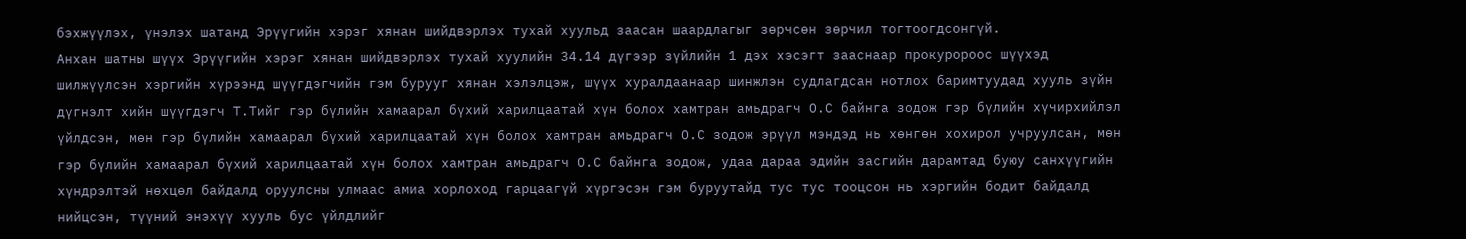бэхжүүлэх, үнэлэх шатанд Эрүүгийн хэрэг хянан шийдвэрлэх тухай хуульд заасан шаардлагыг зөрчсөн зөрчил тогтоогдсонгүй.
Анхан шатны шүүх Эрүүгийн хэрэг хянан шийдвэрлэх тухай хуулийн 34.14 дүгээр зүйлийн 1 дэх хэсэгт зааснаар прокуророос шүүхэд шилжүүлсэн хэргийн хүрээнд шүүгдэгчийн гэм бурууг хянан хэлэлцэж, шүүх хуралдаанаар шинжлэн судлагдсан нотлох баримтуудад хууль зүйн дүгнэлт хийн шүүгдэгч Т.Тийг гэр бүлийн хамаарал бүхий харилцаатай хүн болох хамтран амьдрагч О.С байнга зодож гэр бүлийн хүчирхийлэл үйлдсэн, мөн гэр бүлийн хамаарал бүхий харилцаатай хүн болох хамтран амьдрагч О.С зодож эрүүл мэндэд нь хөнгөн хохирол учруулсан, мөн гэр бүлийн хамаарал бүхий харилцаатай хүн болох хамтран амьдрагч О.С байнга зодож, удаа дараа эдийн засгийн дарамтад буюу санхүүгийн хүндрэлтэй нөхцөл байдалд оруулсны улмаас амиа хорлоход гарцаагүй хүргэсэн гэм буруутайд тус тус тооцсон нь хэргийн бодит байдалд нийцсэн, түүний энэхүү хууль бус үйлдлийг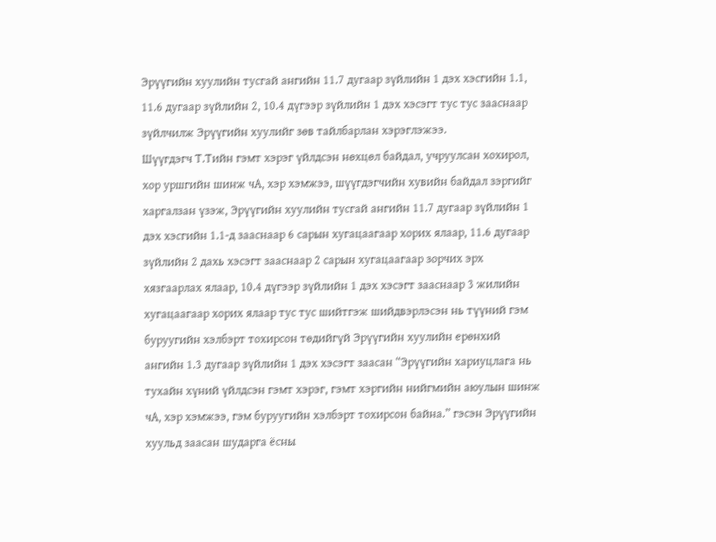Эрүүгийн хуулийн тусгай ангийн 11.7 дугаар зүйлийн 1 дэх хэсгийн 1.1, 11.6 дугаар зүйлийн 2, 10.4 дүгээр зүйлийн 1 дэх хэсэгт тус тус зааснаар зүйлчилж Эрүүгийн хуулийг зөв тайлбарлан хэрэглэжээ.
Шүүгдэгч Т.Тийн гэмт хэрэг үйлдсэн нөхцөл байдал, учруулсан хохирол, хор уршгийн шинж чА, хэр хэмжээ, шүүгдэгчийн хувийн байдал зэргийг харгалзан үзэж, Эрүүгийн хуулийн тусгай ангийн 11.7 дугаар зүйлийн 1 дэх хэсгийн 1.1-д зааснаар 6 сарын хугацаагаар хорих ялаар, 11.6 дугаар зүйлийн 2 дахь хэсэгт зааснаар 2 сарын хугацаагаар зорчих эрх хязгаарлах ялаар, 10.4 дүгээр зүйлийн 1 дэх хэсэгт зааснаар 3 жилийн хугацаагаар хорих ялаар тус тус шийтгэж шийдвэрлэсэн нь түүний гэм буруугийн хэлбэрт тохирсон төдийгүй Эрүүгийн хуулийн ерөнхий ангийн 1.3 дугаар зүйлийн 1 дэх хэсэгт заасан “Эрүүгийн хариуцлага нь тухайн хүний үйлдсэн гэмт хэрэг, гэмт хэргийн нийгмийн аюулын шинж чА, хэр хэмжээ, гэм буруугийн хэлбэрт тохирсон байна.” гэсэн Эрүүгийн хуульд заасан шударга ёсны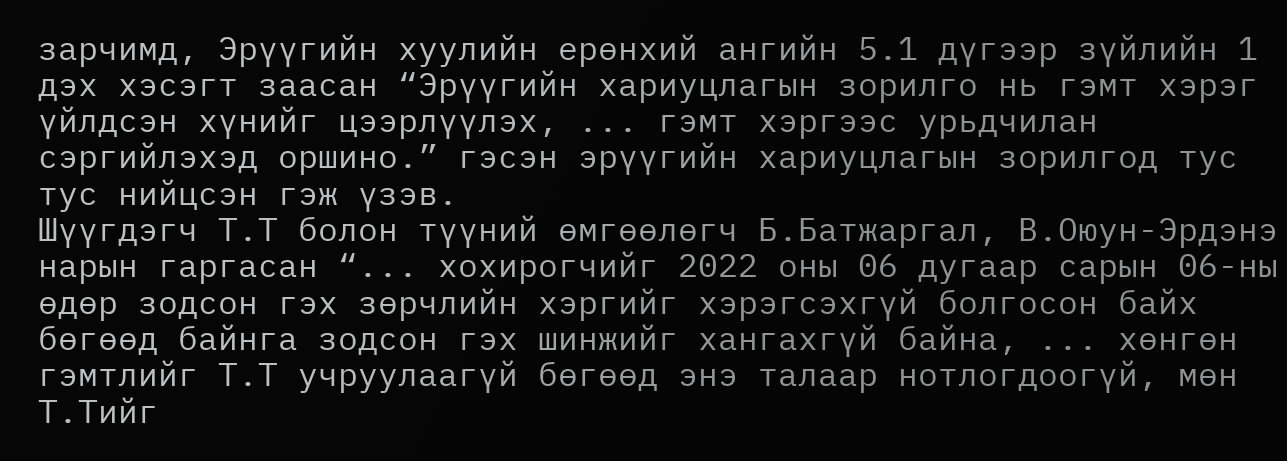зарчимд, Эрүүгийн хуулийн ерөнхий ангийн 5.1 дүгээр зүйлийн 1 дэх хэсэгт заасан “Эрүүгийн хариуцлагын зорилго нь гэмт хэрэг үйлдсэн хүнийг цээрлүүлэх, ... гэмт хэргээс урьдчилан сэргийлэхэд оршино.” гэсэн эрүүгийн хариуцлагын зорилгод тус тус нийцсэн гэж үзэв.
Шүүгдэгч Т.Т болон түүний өмгөөлөгч Б.Батжаргал, В.Оюун-Эрдэнэ нарын гаргасан “... хохирогчийг 2022 оны 06 дугаар сарын 06-ны өдөр зодсон гэх зөрчлийн хэргийг хэрэгсэхгүй болгосон байх бөгөөд байнга зодсон гэх шинжийг хангахгүй байна, ... хөнгөн гэмтлийг Т.Т учруулаагүй бөгөөд энэ талаар нотлогдоогүй, мөн Т.Тийг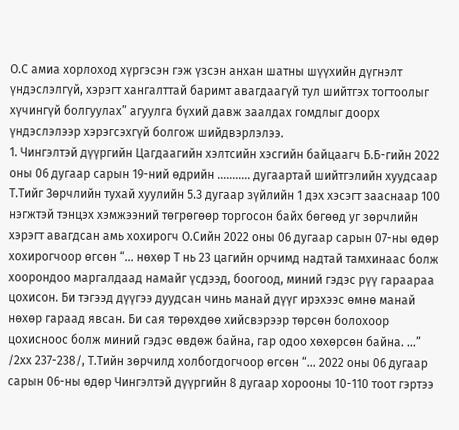О.С амиа хорлоход хүргэсэн гэж үзсэн анхан шатны шүүхийн дүгнэлт үндэслэлгүй, хэрэгт хангалттай баримт авагдаагүй тул шийтгэх тогтоолыг хүчингүй болгуулах” агуулга бүхий давж заалдах гомдлыг доорх үндэслэлээр хэрэгсэхгүй болгож шийдвэрлэлээ.
1. Чингэлтэй дүүргийн Цагдаагийн хэлтсийн хэсгийн байцаагч Б.Б-гийн 2022 оны 06 дугаар сарын 19-ний өдрийн ........... дугаартай шийтгэлийн хуудсаар Т.Тийг Зөрчлийн тухай хуулийн 5.3 дугаар зүйлийн 1 дэх хэсэгт зааснаар 100 нэгжтэй тэнцэх хэмжээний төгрөгөөр торгосон байх бөгөөд уг зөрчлийн хэрэгт авагдсан амь хохирогч О.Сийн 2022 оны 06 дугаар сарын 07-ны өдөр хохирогчоор өгсөн “... нөхөр Т нь 23 цагийн орчимд надтай тамхинаас болж хоорондоо маргалдаад намайг үсдээд, боогоод, миний гэдэс рүү гараараа цохисон. Би тэгээд дүүгээ дуудсан чинь манай дүүг ирэхээс өмнө манай нөхөр гараад явсан. Би сая төрөхдөө хийсвэрээр төрсөн болохоор цохисноос болж миний гэдэс өвдөж байна, гар одоо хөхөрсөн байна. ...” /2хх 237-238/, Т.Тийн зөрчилд холбогдогчоор өгсөн “... 2022 оны 06 дугаар сарын 06-ны өдөр Чингэлтэй дүүргийн 8 дугаар хорооны 10-110 тоот гэртээ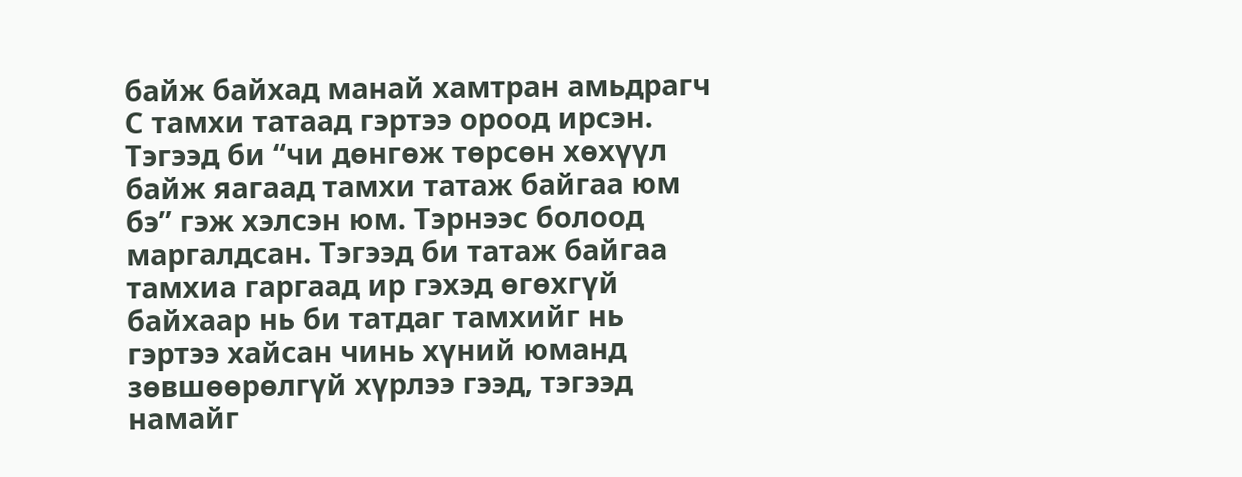байж байхад манай хамтран амьдрагч С тамхи татаад гэртээ ороод ирсэн. Тэгээд би “чи дөнгөж төрсөн хөхүүл байж яагаад тамхи татаж байгаа юм бэ” гэж хэлсэн юм. Тэрнээс болоод маргалдсан. Тэгээд би татаж байгаа тамхиа гаргаад ир гэхэд өгөхгүй байхаар нь би татдаг тамхийг нь гэртээ хайсан чинь хүний юманд зөвшөөрөлгүй хүрлээ гээд, тэгээд намайг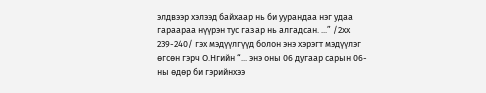элдвээр хэлээд байхаар нь би уурандаа нэг удаа гараараа нүүрэн тус газар нь алгадсан. ...” /2хх 239-240/ гэх мэдүүлгүүд болон энэ хэрэгт мэдүүлэг өгсөн гэрч О.Нгийн “... энэ оны 06 дугаар сарын 06-ны өдөр би гэрийнхээ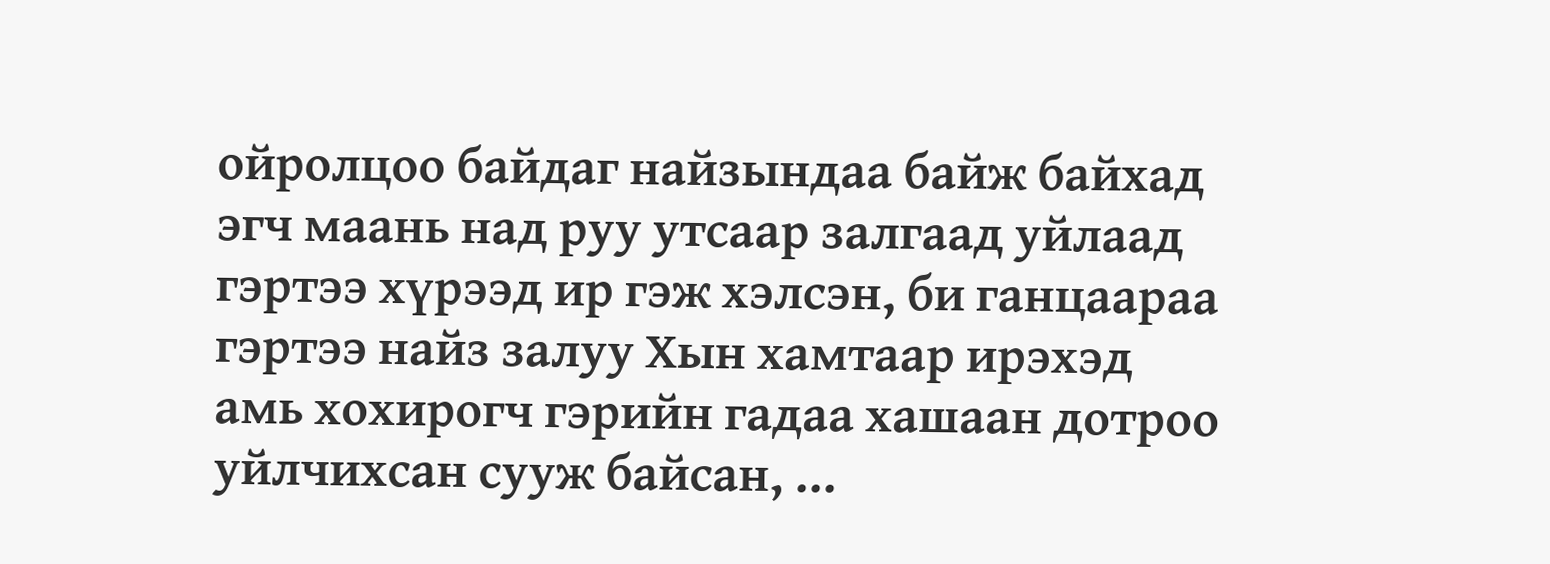ойролцоо байдаг найзындаа байж байхад эгч маань над руу утсаар залгаад уйлаад гэртээ хүрээд ир гэж хэлсэн, би ганцаараа гэртээ найз залуу Хын хамтаар ирэхэд амь хохирогч гэрийн гадаа хашаан дотроо уйлчихсан сууж байсан, ...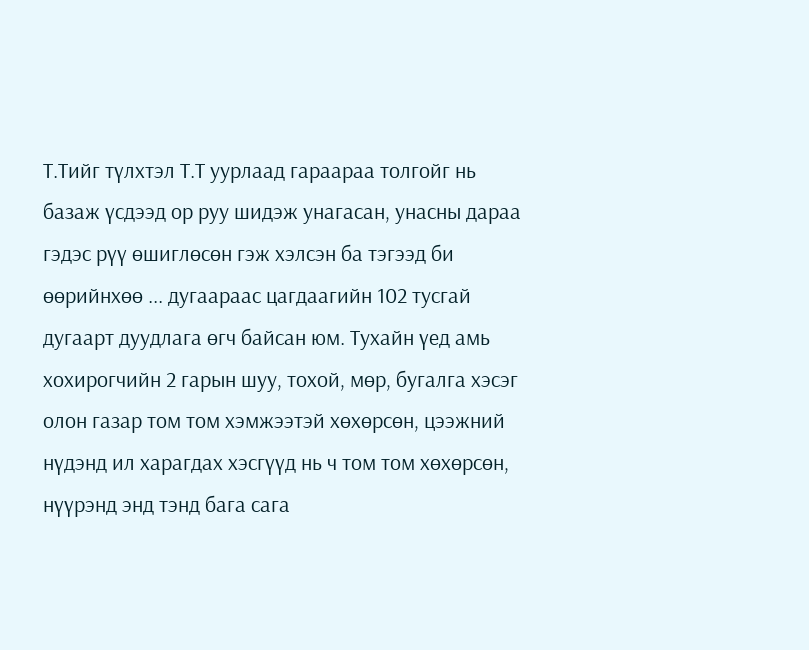Т.Тийг түлхтэл Т.Т уурлаад гараараа толгойг нь базаж үсдээд ор руу шидэж унагасан, унасны дараа гэдэс рүү өшиглөсөн гэж хэлсэн ба тэгээд би өөрийнхөө ... дугаараас цагдаагийн 102 тусгай дугаарт дуудлага өгч байсан юм. Тухайн үед амь хохирогчийн 2 гарын шуу, тохой, мөр, бугалга хэсэг олон газар том том хэмжээтэй хөхөрсөн, цээжний нүдэнд ил харагдах хэсгүүд нь ч том том хөхөрсөн, нүүрэнд энд тэнд бага сага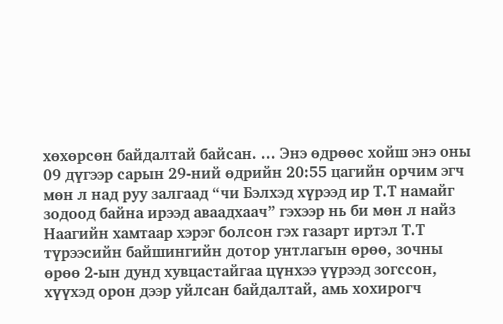хөхөрсөн байдалтай байсан. ... Энэ өдрөөс хойш энэ оны 09 дүгээр сарын 29-ний өдрийн 20:55 цагийн орчим эгч мөн л над руу залгаад “чи Бэлхэд хүрээд ир Т.Т намайг зодоод байна ирээд аваадхаач” гэхээр нь би мөн л найз Наагийн хамтаар хэрэг болсон гэх газарт иртэл Т.Т түрээсийн байшингийн дотор унтлагын өрөө, зочны өрөө 2-ын дунд хувцастайгаа цүнхээ үүрээд зогссон, хүүхэд орон дээр уйлсан байдалтай, амь хохирогч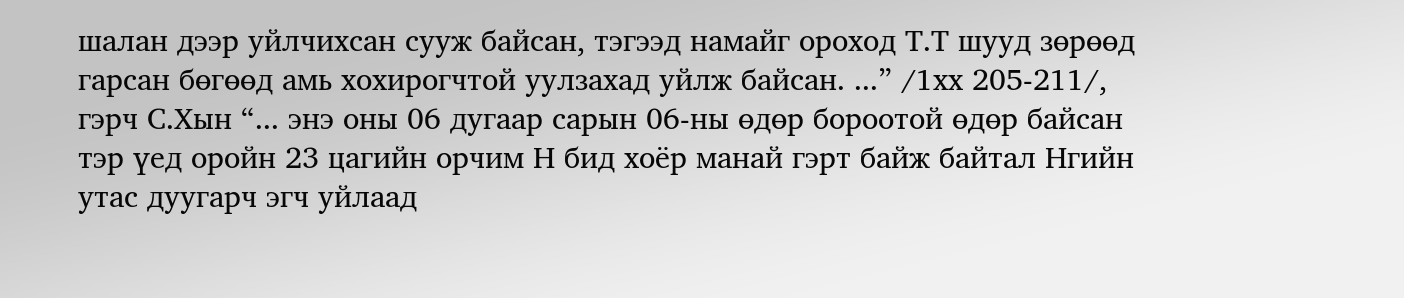шалан дээр уйлчихсан сууж байсан, тэгээд намайг ороход Т.Т шууд зөрөөд гарсан бөгөөд амь хохирогчтой уулзахад уйлж байсан. ...” /1хх 205-211/, гэрч С.Хын “... энэ оны 06 дугаар сарын 06-ны өдөр бороотой өдөр байсан тэр үед оройн 23 цагийн орчим Н бид хоёр манай гэрт байж байтал Нгийн утас дуугарч эгч уйлаад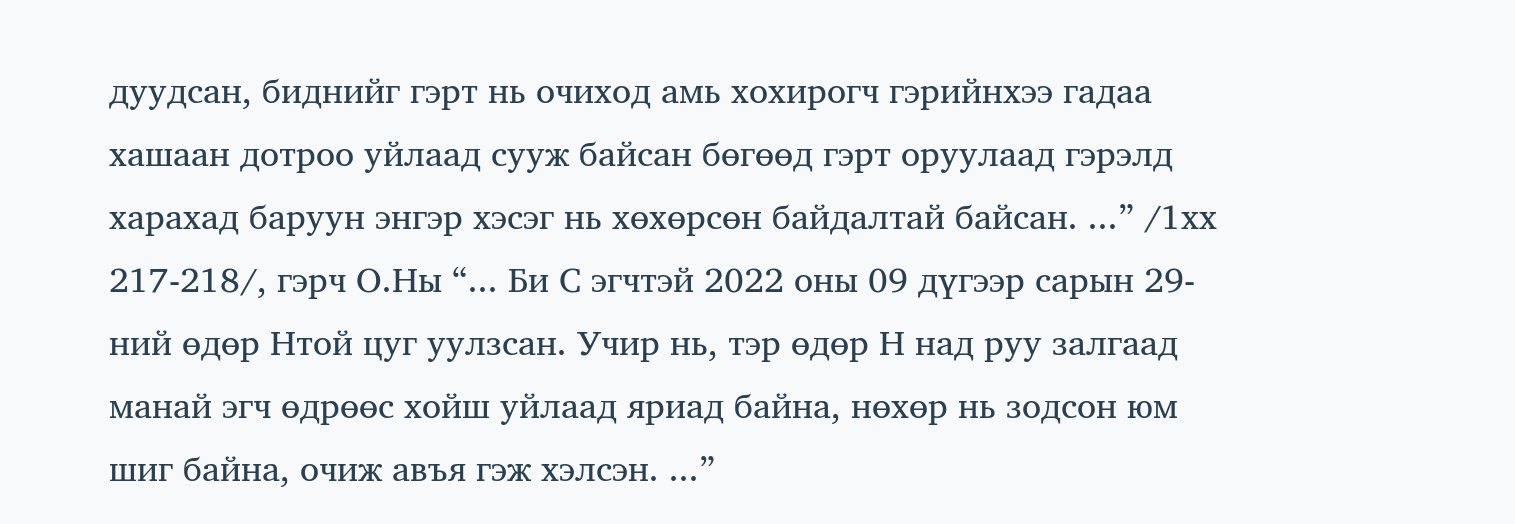дуудсан, биднийг гэрт нь очиход амь хохирогч гэрийнхээ гадаа хашаан дотроо уйлаад сууж байсан бөгөөд гэрт оруулаад гэрэлд харахад баруун энгэр хэсэг нь хөхөрсөн байдалтай байсан. ...” /1хх 217-218/, гэрч О.Ны “... Би С эгчтэй 2022 оны 09 дүгээр сарын 29-ний өдөр Нтой цуг уулзсан. Учир нь, тэр өдөр Н над руу залгаад манай эгч өдрөөс хойш уйлаад яриад байна, нөхөр нь зодсон юм шиг байна, очиж авъя гэж хэлсэн. ...”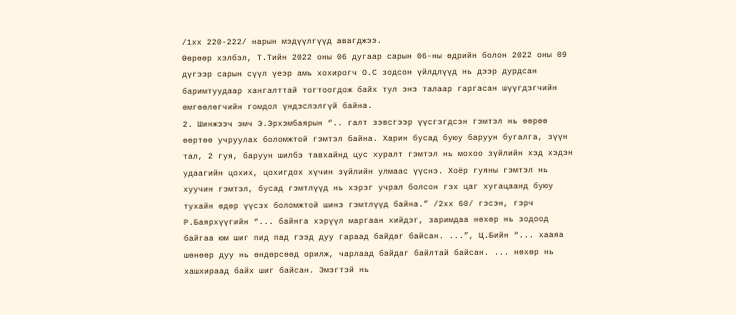/1хх 220-222/ нарын мэдүүлгүүд авагджээ.
Өөрөөр хэлбэл, Т.Тийн 2022 оны 06 дугаар сарын 06-ны өдрийн болон 2022 оны 09 дүгээр сарын сүүл үеэр амь хохирогч О.С зодсон үйлдлүүд нь дээр дурдсан баримтуудаар хангалттай тогтоогдож байх тул энэ талаар гаргасан шүүгдэгчийн өмгөөлөгчийн гомдол үндэслэлгүй байна.
2. Шинжээч эмч Э.Эрхэмбаярын “.. галт зэвсгээр үүсгэгдсэн гэмтэл нь өөрөө өөртөө учруулах боломжтой гэмтэл байна. Харин бусад буюу баруун бугалга, зүүн тал, 2 гуя, баруун шилбэ тавхайнд цус хуралт гэмтэл нь мохоо зүйлийн хэд хэдэн удаагийн цохих, цохигдох хүчин зүйлийн улмаас үүснэ. Хоёр гуяны гэмтэл нь хуучин гэмтэл, бусад гэмтлүүд нь хэрэг учрал болсон гэх цаг хугацаанд буюу тухайн өдөр үүсэх боломжтой шинэ гэмтлүүд байна.” /2хх 60/ гэсэн, гэрч Р.Баярхүүгийн “... байнга хэрүүл маргаан хийдэг, заримдаа нөхөр нь зодоод байгаа юм шиг пид пад гээд дуу гараад байдаг байсан. ...”, Ц.Бийн “... хааяа шөнөөр дуу нь өндөрсөөд орилж, чарлаад байдаг байлтай байсан. ... нөхөр нь хашхираад байх шиг байсан. Эмэгтэй нь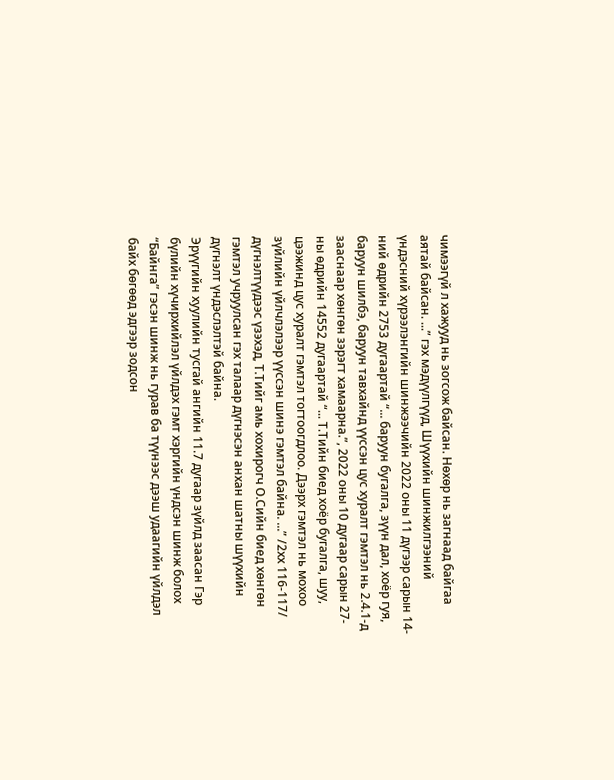чимээгүй л хажууд нь зогсож байсан. Нөхөр нь загнаад байгаа аятай байсан. ...” гэх мэдүүлгүүд, Шүүхийн шинжилгээний үндэсний хүрээлэнгийн шинжээчийн 2022 оны 11 дүгээр сарын 14-ний өдрийн 2753 дугаартай “... баруун бугалга, зүүн дал, хоёр гуя, баруун шилбэ, баруун тавхайнд үүссэн цус хуралт гэмтэл нь 2.4.1-д зааснаар хөнгөн зэрэгт хамаарна.”, 2022 оны 10 дугаар сарын 27-ны өдрийн 14552 дугаартай “... Т.Тийн биед хоёр бугалга, шуу, цээжинд цус хуралт гэмтэл тогтоогдлоо. Дээрх гэмтэл нь мохоо зүйлийн үйлчлэлээр үүссэн шинэ гэмтэл байна. ...” /2хх 116-117/ дүгнэлтүүдээс үзэхэд, Т.Тийг амь хохирогч О.Сийн биед хөнгөн гэмтэл учруулсан гэх талаар дүгнэсэн анхан шатны шүүхийн дүгнэлт үндэслэлтэй байна.
Эрүүгийн хуулийн тусгай ангийн 11.7 дугаар зүйлд заасан Гэр бүлийн хүчирхийлэл үйлдэх гэмт хэргийн үндсэн шинж болох “Байнга” гэсэн шинж нь гурав ба түүнээс дээш удаагийн үйлдэл байх бөгөөд эдгээр зодсон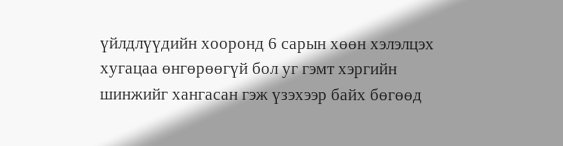үйлдлүүдийн хооронд 6 сарын хөөн хэлэлцэх хугацаа өнгөрөөгүй бол уг гэмт хэргийн шинжийг хангасан гэж үзэхээр байх бөгөөд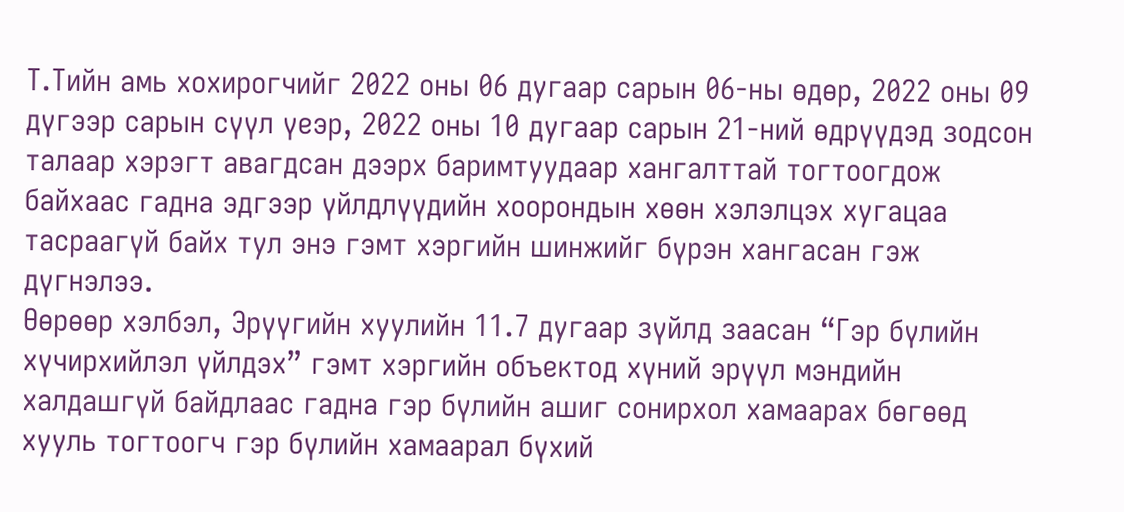Т.Тийн амь хохирогчийг 2022 оны 06 дугаар сарын 06-ны өдөр, 2022 оны 09 дүгээр сарын сүүл үеэр, 2022 оны 10 дугаар сарын 21-ний өдрүүдэд зодсон талаар хэрэгт авагдсан дээрх баримтуудаар хангалттай тогтоогдож байхаас гадна эдгээр үйлдлүүдийн хоорондын хөөн хэлэлцэх хугацаа тасраагүй байх тул энэ гэмт хэргийн шинжийг бүрэн хангасан гэж дүгнэлээ.
Өөрөөр хэлбэл, Эрүүгийн хуулийн 11.7 дугаар зүйлд заасан “Гэр бүлийн хүчирхийлэл үйлдэх” гэмт хэргийн объектод хүний эрүүл мэндийн халдашгүй байдлаас гадна гэр бүлийн ашиг сонирхол хамаарах бөгөөд хууль тогтоогч гэр бүлийн хамаарал бүхий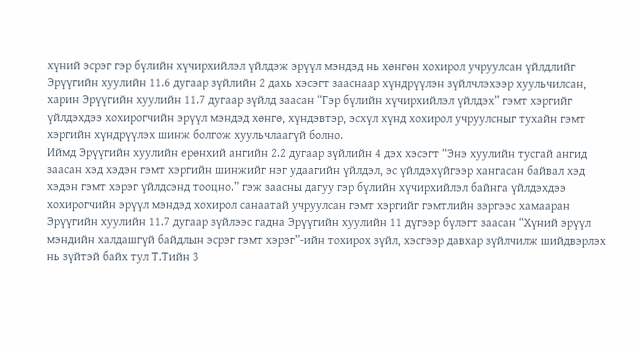хүний эсрэг гэр бүлийн хүчирхийлэл үйлдэж эрүүл мэндэд нь хөнгөн хохирол учруулсан үйлдлийг Эрүүгийн хуулийн 11.6 дугаар зүйлийн 2 дахь хэсэгт зааснаар хүндрүүлэн зүйлчлэхээр хуульчилсан, харин Эрүүгийн хуулийн 11.7 дугаар зүйлд заасан “Гэр бүлийн хүчирхийлэл үйлдэх” гэмт хэргийг үйлдэхдээ хохирогчийн эрүүл мэндэд хөнгө, хүндэвтэр, эсхүл хүнд хохирол учруулсныг тухайн гэмт хэргийн хүндрүүлэх шинж болгож хуульчлаагүй болно.
Иймд Эрүүгийн хуулийн ерөнхий ангийн 2.2 дугаар зүйлийн 4 дэх хэсэгт “Энэ хуулийн тусгай ангид заасан хэд хэдэн гэмт хэргийн шинжийг нэг удаагийн үйлдэл, эс үйлдэхүйгээр хангасан байвал хэд хэдэн гэмт хэрэг үйлдсэнд тооцно.” гэж заасны дагуу гэр бүлийн хүчирхийлэл байнга үйлдэхдээ хохирогчийн эрүүл мэндэд хохирол санаатай учруулсан гэмт хэргийг гэмтлийн зэргээс хамааран Эрүүгийн хуулийн 11.7 дугаар зүйлээс гадна Эрүүгийн хуулийн 11 дүгээр бүлэгт заасан “Хүний эрүүл мэндийн халдашгүй байдлын эсрэг гэмт хэрэг”-ийн тохирох зүйл, хэсгээр давхар зүйлчилж шийдвэрлэх нь зүйтэй байх тул Т.Тийн 3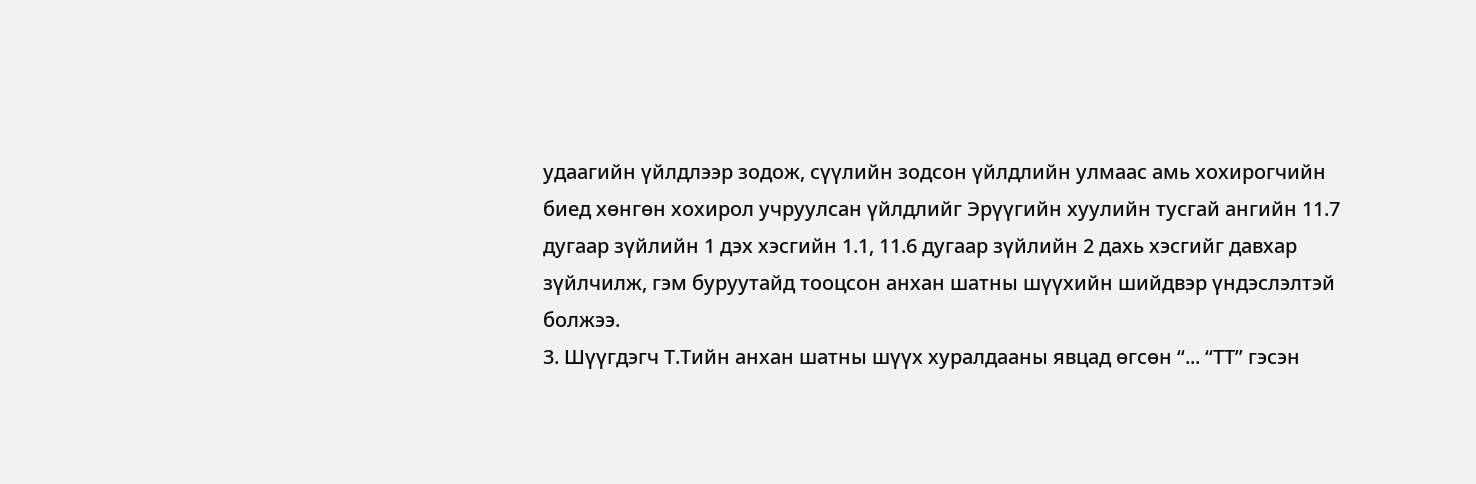удаагийн үйлдлээр зодож, сүүлийн зодсон үйлдлийн улмаас амь хохирогчийн биед хөнгөн хохирол учруулсан үйлдлийг Эрүүгийн хуулийн тусгай ангийн 11.7 дугаар зүйлийн 1 дэх хэсгийн 1.1, 11.6 дугаар зүйлийн 2 дахь хэсгийг давхар зүйлчилж, гэм буруутайд тооцсон анхан шатны шүүхийн шийдвэр үндэслэлтэй болжээ.
3. Шүүгдэгч Т.Тийн анхан шатны шүүх хуралдааны явцад өгсөн “... “ТТ” гэсэн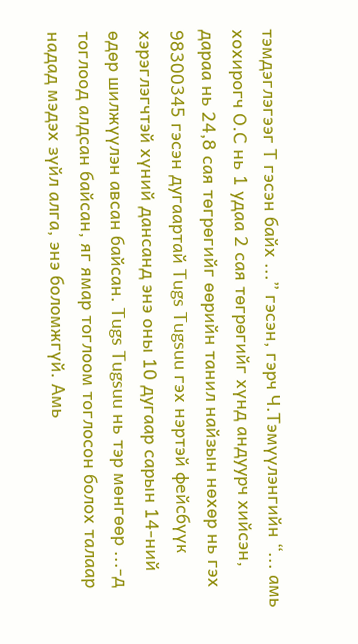тэмдэглэгээг Т гэсэн байх ...” гэсэн, гэрч Ч.Тэмүүлэнгийн “... амь хохирогч О.С нь 1 удаа 2 сая төгрөгийг хүнд андуурч хийсэн, дараа нь 24,8 сая төгрөгийг өөрийн танил найзын нөхөр нь гэх 98300345 гэсэн дугаартай Tugs Tugsuu гэх нэртэй фейсбүүк хэрэглэгчтэй хүний дансанд энэ оны 10 дугаар сарын 14-ний өдөр шилжүүлэн авсан байсан. Tugs Tugsuu нь тэр мөнгөөр ...-д тоглоод алдсан байсан, яг ямар тоглоом тоглосон болох талаар надад мэдэх зүйл алга, энэ боломжгүй. Амь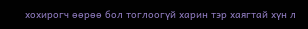хохирогч өөрөө бол тоглоогүй харин тэр хаягтай хүн л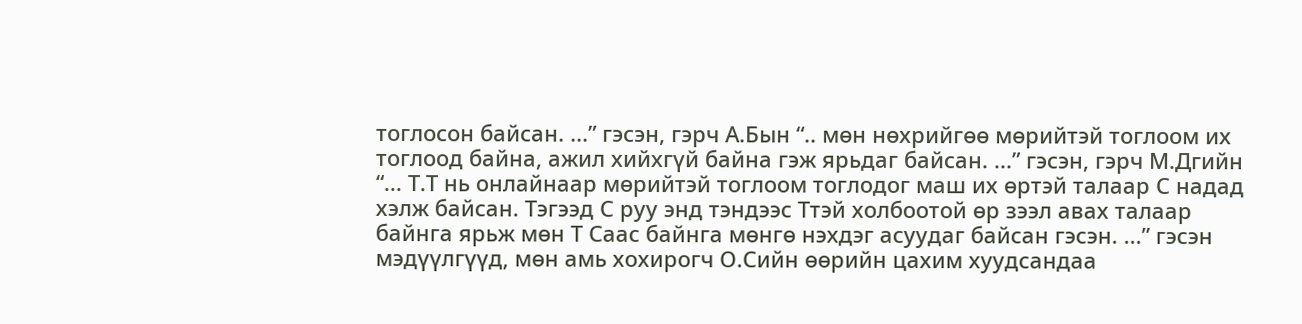тоглосон байсан. ...” гэсэн, гэрч А.Бын “.. мөн нөхрийгөө мөрийтэй тоглоом их тоглоод байна, ажил хийхгүй байна гэж ярьдаг байсан. ...” гэсэн, гэрч М.Дгийн “... Т.Т нь онлайнаар мөрийтэй тоглоом тоглодог маш их өртэй талаар С надад хэлж байсан. Тэгээд С руу энд тэндээс Ттэй холбоотой өр зээл авах талаар байнга ярьж мөн Т Саас байнга мөнгө нэхдэг асуудаг байсан гэсэн. ...” гэсэн мэдүүлгүүд, мөн амь хохирогч О.Сийн өөрийн цахим хуудсандаа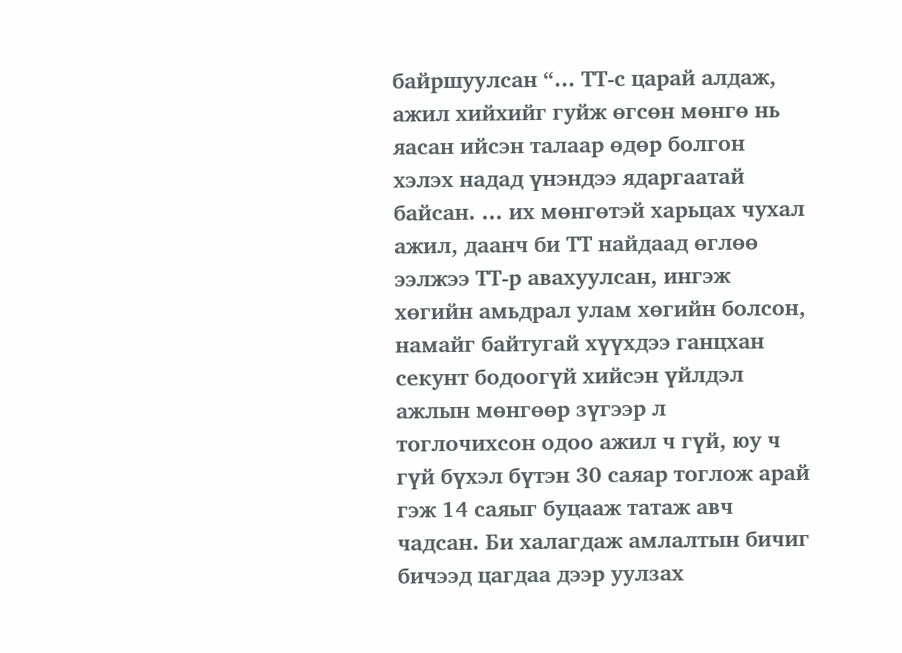байршуулсан “... ТТ-с царай алдаж, ажил хийхийг гуйж өгсөн мөнгө нь яасан ийсэн талаар өдөр болгон хэлэх надад үнэндээ ядаргаатай байсан. ... их мөнгөтэй харьцах чухал ажил, даанч би ТТ найдаад өглөө ээлжээ ТТ-р авахуулсан, ингэж хөгийн амьдрал улам хөгийн болсон, намайг байтугай хүүхдээ ганцхан секунт бодоогүй хийсэн үйлдэл ажлын мөнгөөр зүгээр л тоглочихсон одоо ажил ч гүй, юу ч гүй бүхэл бүтэн 30 саяар тоглож арай гэж 14 саяыг буцааж татаж авч чадсан. Би халагдаж амлалтын бичиг бичээд цагдаа дээр уулзах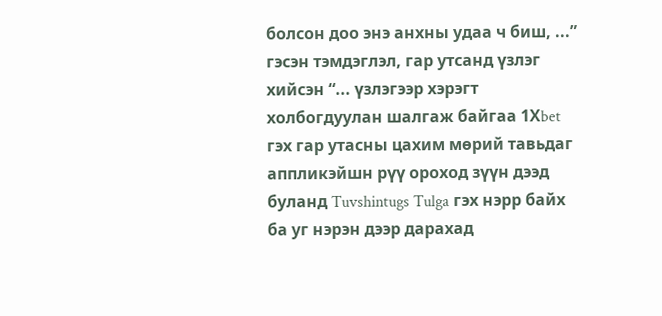болсон доо энэ анхны удаа ч биш, ...” гэсэн тэмдэглэл, гар утсанд үзлэг хийсэн “... үзлэгээр хэрэгт холбогдуулан шалгаж байгаа 1Хbet гэх гар утасны цахим мөрий тавьдаг аппликэйшн рүү ороход зүүн дээд буланд Tuvshintugs Tulga гэх нэрр байх ба уг нэрэн дээр дарахад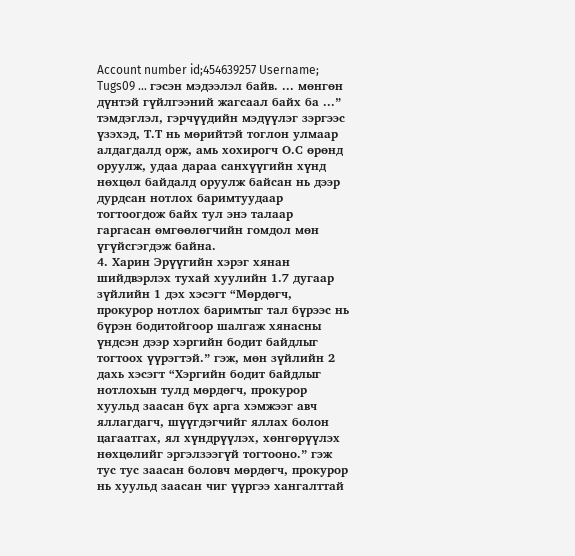Account number id;454639257 Username; Tugs09 ... гэсэн мэдээлэл байв. ... мөнгөн дүнтэй гүйлгээний жагсаал байх ба ...” тэмдэглэл, гэрчүүдийн мэдүүлэг зэргээс үзэхэд, Т.Т нь мөрийтэй тоглон улмаар алдагдалд орж, амь хохирогч О.С өрөнд оруулж, удаа дараа санхүүгийн хүнд нөхцөл байдалд оруулж байсан нь дээр дурдсан нотлох баримтуудаар тогтоогдож байх тул энэ талаар гаргасан өмгөөлөгчийн гомдол мөн үгүйсгэгдэж байна.
4. Харин Эрүүгийн хэрэг хянан шийдвэрлэх тухай хуулийн 1.7 дугаар зүйлийн 1 дэх хэсэгт “Мөрдөгч, прокурор нотлох баримтыг тал бүрээс нь бүрэн бодитойгоор шалгаж хянасны үндсэн дээр хэргийн бодит байдлыг тогтоох үүрэгтэй.” гэж, мөн зүйлийн 2 дахь хэсэгт “Хэргийн бодит байдлыг нотлохын тулд мөрдөгч, прокурор хуульд заасан бүх арга хэмжээг авч яллагдагч, шүүгдэгчийг яллах болон цагаатгах, ял хүндрүүлэх, хөнгөрүүлэх нөхцөлийг эргэлзээгүй тогтооно.” гэж тус тус заасан боловч мөрдөгч, прокурор нь хуульд заасан чиг үүргээ хангалттай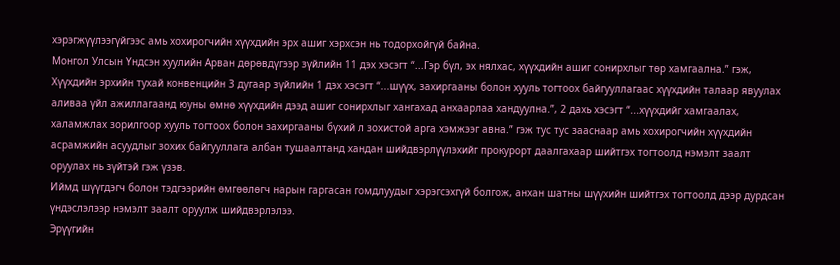хэрэгжүүлээгүйгээс амь хохирогчийн хүүхдийн эрх ашиг хэрхсэн нь тодорхойгүй байна.
Монгол Улсын Үндсэн хуулийн Арван дөрөвдүгээр зүйлийн 11 дэх хэсэгт “...Гэр бүл, эх нялхас, хүүхдийн ашиг сонирхлыг төр хамгаална.” гэж, Хүүхдийн эрхийн тухай конвенцийн 3 дугаар зүйлийн 1 дэх хэсэгт “...шүүх, захиргааны болон хууль тогтоох байгууллагаас хүүхдийн талаар явуулах аливаа үйл ажиллагаанд юуны өмнө хүүхдийн дээд ашиг сонирхлыг хангахад анхаарлаа хандуулна.”, 2 дахь хэсэгт “...хүүхдийг хамгаалах, халамжлах зорилгоор хууль тогтоох болон захиргааны бүхий л зохистой арга хэмжээг авна.” гэж тус тус зааснаар амь хохирогчийн хүүхдийн асрамжийн асуудлыг зохих байгууллага албан тушаалтанд хандан шийдвэрлүүлэхийг прокурорт даалгахаар шийтгэх тогтоолд нэмэлт заалт оруулах нь зүйтэй гэж үзэв.
Иймд шүүгдэгч болон тэдгээрийн өмгөөлөгч нарын гаргасан гомдлуудыг хэрэгсэхгүй болгож, анхан шатны шүүхийн шийтгэх тогтоолд дээр дурдсан үндэслэлээр нэмэлт заалт оруулж шийдвэрлэлээ.
Эрүүгийн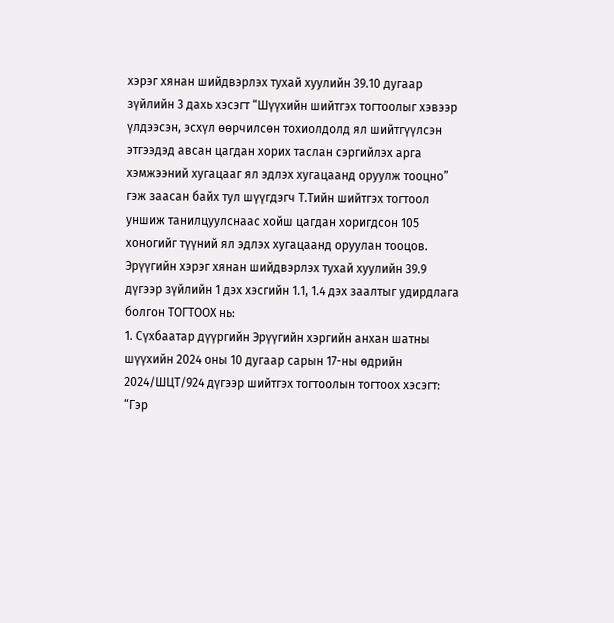хэрэг хянан шийдвэрлэх тухай хуулийн 39.10 дугаар зүйлийн 3 дахь хэсэгт “Шүүхийн шийтгэх тогтоолыг хэвээр үлдээсэн, эсхүл өөрчилсөн тохиолдолд ял шийтгүүлсэн этгээдэд авсан цагдан хорих таслан сэргийлэх арга хэмжээний хугацааг ял эдлэх хугацаанд оруулж тооцно” гэж заасан байх тул шүүгдэгч Т.Тийн шийтгэх тогтоол уншиж танилцуулснаас хойш цагдан хоригдсон 105 хоногийг түүний ял эдлэх хугацаанд оруулан тооцов.
Эрүүгийн хэрэг хянан шийдвэрлэх тухай хуулийн 39.9 дүгээр зүйлийн 1 дэх хэсгийн 1.1, 1.4 дэх заалтыг удирдлага болгон ТОГТООХ нь:
1. Сүхбаатар дүүргийн Эрүүгийн хэргийн анхан шатны шүүхийн 2024 оны 10 дугаар сарын 17-ны өдрийн 2024/ШЦТ/924 дүгээр шийтгэх тогтоолын тогтоох хэсэгт:
“Гэр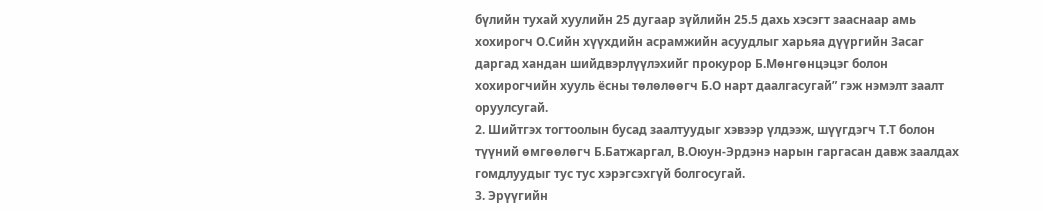бүлийн тухай хуулийн 25 дугаар зүйлийн 25.5 дахь хэсэгт зааснаар амь хохирогч О.Сийн хүүхдийн асрамжийн асуудлыг харьяа дүүргийн Засаг даргад хандан шийдвэрлүүлэхийг прокурор Б.Мөнгөнцэцэг болон хохирогчийн хууль ёсны төлөлөөгч Б.О нарт даалгасугай” гэж нэмэлт заалт оруулсугай.
2. Шийтгэх тогтоолын бусад заалтуудыг хэвээр үлдээж, шүүгдэгч Т.Т болон түүний өмгөөлөгч Б.Батжаргал, В.Оюун-Эрдэнэ нарын гаргасан давж заалдах гомдлуудыг тус тус хэрэгсэхгүй болгосугай.
3. Эрүүгийн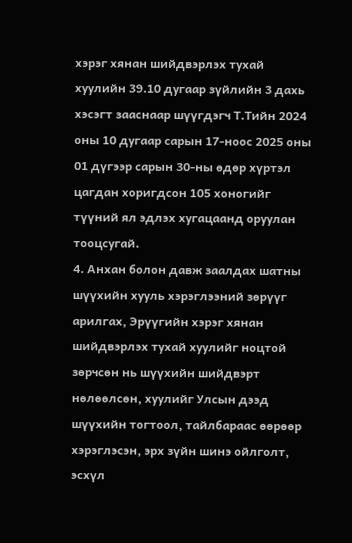хэрэг хянан шийдвэрлэх тухай хуулийн 39.10 дугаар зүйлийн 3 дахь хэсэгт зааснаар шүүгдэгч Т.Тийн 2024 оны 10 дугаар сарын 17-ноос 2025 оны 01 дүгээр сарын 30-ны өдөр хүртэл цагдан хоригдсон 105 хоногийг түүний ял эдлэх хугацаанд оруулан тооцсугай.
4. Анхан болон давж заалдах шатны шүүхийн хууль хэрэглээний зөрүүг арилгах, Эрүүгийн хэрэг хянан шийдвэрлэх тухай хуулийг ноцтой зөрчсөн нь шүүхийн шийдвэрт нөлөөлсөн, хуулийг Улсын дээд шүүхийн тогтоол, тайлбараас өөрөөр хэрэглэсэн, эрх зүйн шинэ ойлголт, эсхүл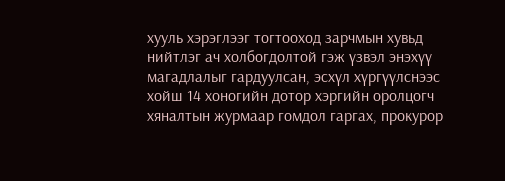хууль хэрэглээг тогтооход зарчмын хувьд нийтлэг ач холбогдолтой гэж үзвэл энэхүү магадлалыг гардуулсан, эсхүл хүргүүлснээс хойш 14 хоногийн дотор хэргийн оролцогч хяналтын журмаар гомдол гаргах, прокурор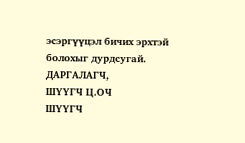эсэргүүцэл бичих эрхтэй болохыг дурдсугай.
ДАРГАЛАГЧ,
ШҮҮГЧ Ц.ОЧ
ШҮҮГЧ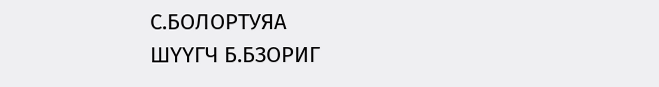С.БОЛОРТУЯА
ШҮҮГЧ Б.БЗОРИГ